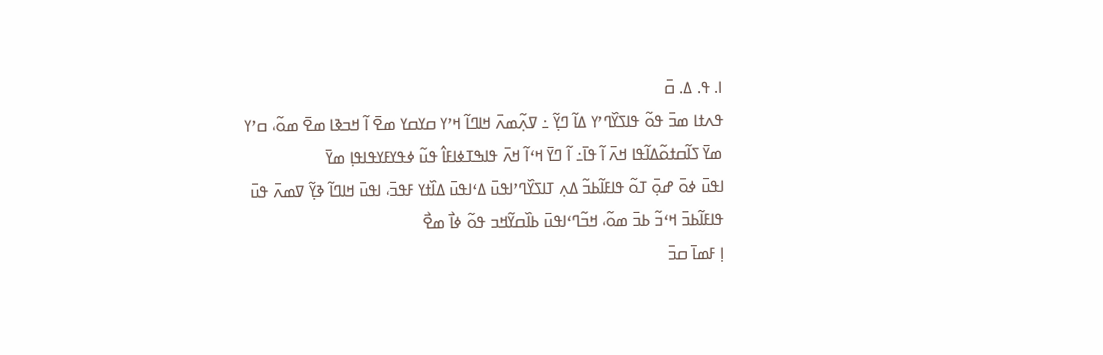ߊ. ߟ. ߡ. ߛ߫
ߟߍߙߊ ߘߏ߫ ߟߋ߬ ߟߊߖߌ߰ߣߴߌ ߡߊ߬ ߣߌ߲߬ ߸ ߜߍ߲߬ߘߍ߫ ߞߊߣߊ߬ ߞߴߌ ߛߌߛߌ ߘߐ߫ ߊ߬ ߞߏߢߊ ߘߐ߫ ߘߋ߬، ߛߴߌ ߘߌ߫ ߖߊ߬ߛߙߋ߬ߡߊ߬ߟߊ ߞߍ߫ ߊ߬ ߟߊ߫߸ ߊ߬ ߣߌ߫ ߞߵߊ߬ ߞߍ߫ ߟߊߒߠߦߊߓߊ߮ ߟߎ߬ ߦߟߌߓߌߟߊߟߊ߲ ߘߌ߫
ߊߟߎ߫ ߦߋ߫ ߝߋ߲߫ ߠߋ߬ ߟߊߓߊ߬ߕߏ߬ ߡߍ߲ ߠߊߖߌ߰ߣߴߊߟߎ߫ ߡߵߊߟߎ߫ ߡߊ߰ߙߌ ߓߟߏ߫، ߊߟߎ߫ ߞߊߣߊ߬ ߢߌ߲߬ ߜߘߍ߫ ߟߎ߫ ߟߊߓߊ߬ߕߏ߫ ߞߵߏ߬ ߕߏ߫ ߘߋ߬، ߞߏ߬ߣߵߊߟߎ߫ ߕߊ߰ߛߌ߬ߞߏ ߟߋ߬ ߦߊ߯ ߘߐ߯
ߊ߲ ߓߘߊ߫ ߛߏ߫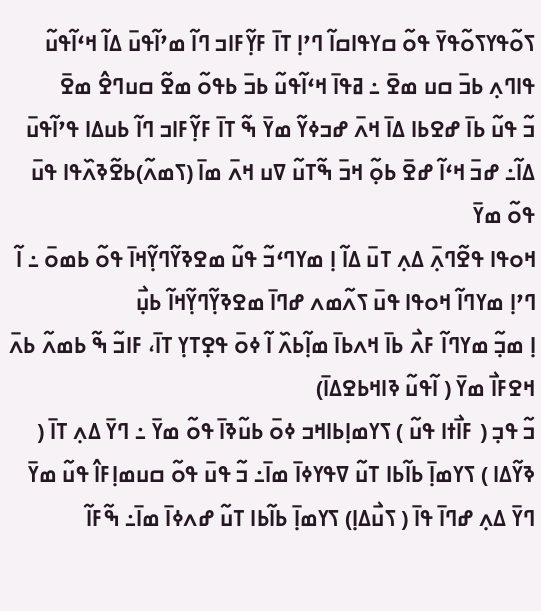ߖߋ߬ߟߌߖߋ߬ߟߌ߫ ߟߋ߬ ߛߌߟߊߛߊ߬ ߣߴߊ߲ ߠߊ߫ ߓߌ߲߬ߓߊߏ ߣߊ߬ ߘߴߊ߬ߟߎ߫ ߡߊ߬ ߞߵߊ߬ߟߎ߬ ߟߊߣߍ߲ ߕߏ߫ ߛߎ ߘߐ߫ ߸ ߥߟߊ߫ ߞߵߊ߬ߟߎ߬ ߕߏ߫ ߕߟߋ߬ ߘߐ߬ ߛߎߣߐ߮ ߘߐ߫
ߏ߬ ߟߎ߬ ߕߊ߫ ߝߐߕߊ ߡߊ߫ ߞߍ߫ ߝߏߦߌ߬ ߘߌ߫ ߒ߬ ߠߊ߫ ߓߌ߲߬ߓߊߏ ߣߊ߬ ߕߎߡߊ ߟߴߊ߬ߟߎ߫ ߡߊ߬߸ ߝߏ߫ ߞߵߊ߬ ߝߐ߫ ߕߋ߲߬ ߞߏ߫ ߒ߬ߠߎ߬ ߜߎ ߞߍ߫ ߘߊ߫ (ߖߘߍ߬)ߕߐ߬ߢߍ߰ߟߊ ߟߎ߫ ߟߋ߬ ߘߌ߫
ߞߋߟߊ ߟߐ߬ߣߍ߲߫ ߡߍ߲ ߠߎ߫ ߡߊ߬ ߊ߲ ߘߌߣߵߏ߬ ߟߎ߬ ߘߐߢߌ߬ߣߌ߲߬ߞߊ߫ ߟߋ߬ ߕߘߋ߫ ߸ ߊ߬ ߣߴߊ߲ ߘߌߣߊ߬ ߞߋߟߊ ߟߎ߫ ߖߍ߬ߘߍ ߝߣߊ߫ ߘߐߢߌ߲߬ߣߌ߲߬ߞߊ߬ ߕߎ߲߯
ߊ߲ ߘߏ߲߬ ߘߌߣߊ߬ ߓߍ߯ ߕߊ߫ ߞߍߕߊ߫ ߘߊ߲߬ߕߍ߰ ߊ߬ ߦߋ߫ ߟߐ߲ߠߌ߲ ߠߊ߫، ߓߊߏ߬ ߒ߬ ߕߘߍ߬ ߕߍ߫ ߞߐߓߊ߯ ߘߌ߫ ( ߊ߬ߟߎ߬ ߢߊߞߕߐߡߊ߫)
ߏ߬ ߟߏ߲ ( ߓߊ߯ߙߊ ߟߎ߬ ) ߖߌߘߊ߲ߕߊߞߏ ߦߋ߫ ߕߎ߬ߢߊ߫ ߟߋ߬ ߘߌ߫ ߸ ߣߌ߫ ߡߍ߲ ߠߊ߫ ( ߢߌ߬ߡߊ ) ߖߌߘߊ߲߫ ߕߊ߬ߕߊ ߠߎ߬ ߜߟߌߦߊ߫ ߘߊ߫߸ ߏ߬ ߟߎ߫ ߟߋ߬ ߛߎߘߊ߲ߓߊ߮ ߟߎ߬ ߘߌ߫
ߣߌ߫ ߡߍ߲ ߝߣߊ߫ ߟߊ߫ ( ߖߎ߯ߡߊ߲) ߖߌߘߊ߲߫ ߕߊ߬ߕߊ ߠߎ߬ ߝߍߦߊ߫ ߘߊ߫߸ ߒ߬ߓߊ߬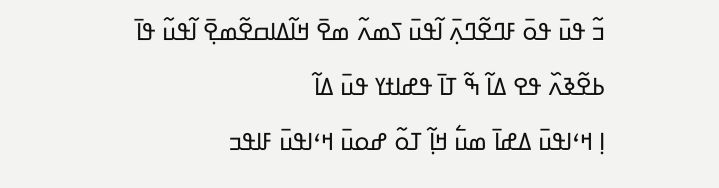ߏ߬ ߟߎ߫ ߟߋ߫ ߓߣߐ߬ߣߍ߲߫ ߊ߬ߟߎ߫ ߖߘߍ߬ ߘߐ߫ ߞߊ߬ߡߊߛߐ߬ߘߐ߲߫ ߊ߬ߟߎ߬ ߟߊ߫ ߕߐ߬ߢߍ߰ ߟߐ ߡߊ߬ ߒ߬ ߠߊ߫ ߟߝߊߙߌ ߟߎ߫ ߡߊ߬
ߊ߲ ߞߵߊߟߎ߫ ߡߝߊ߫ ߘߎ߱ ߞߊ߲߬ ߠߋ߬ ߝߋߎ߫ ߞߵߊߟߎ߫ ߓߊߟߏ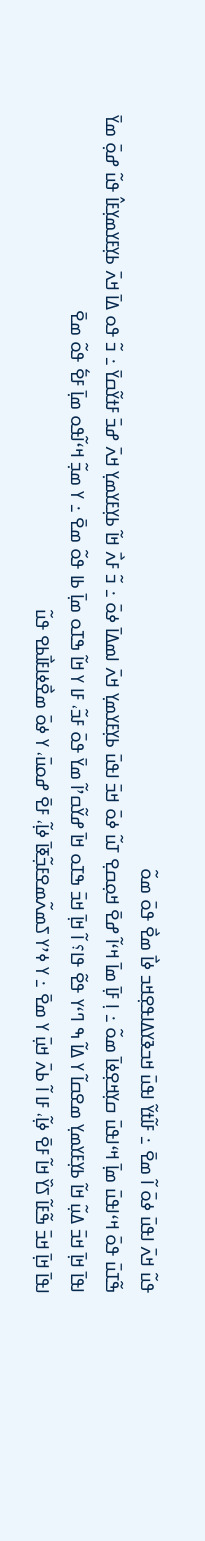ߟߎ߬ ߞߍ߫ ߊߟߎ߫ ߦߋ߫ ߊ߬ ߘߐ߫ ߸ ߓߊ߬ߙߌ߬ ߊߟߎ߫ ߞߏߢߌߡߊߟߐ߲ߞߏ ߦߊ߯ ߘߐ߯ ߟߋ߫ ߘߋ߬
ߒ߬ߠߎ߫ ߟߋ߫ ߞߵߊߟߎ߫ ߘߊ߲߫ ߞߵߊߟߎ߫ ߛߌ߲ߞߐ߲ߦߊ߫ ߘߋ߬ ߸ ߊ߲ ߓߊ߲߫ ߘߊ߫ ߞߵߊ߬ ߝߐ߫ ߞߋ߲ߛߐ߲ ߠߎ߬ ߦߋ߫ ߞߏ߫ ߊߟߎ߫ ߕߌ߲ߓߌߘߌ߲ ߞߍ߫ ߊߘߡߊ߫ ߦߋ߫ ߸ ߏ߬ ߓߍ߯ ߞߊ߬ ߕߌ߲ߓߌߘߌ߲ ߞߍ߫ ߝߏ߫ ߓߙߌ߬ߛߌ߫ ߸ ߏ߬ ߟߋ ߡߊ߫ ߞߍ߫ ߕߌ߲ߓߌߘߌ߲ߓߊ߮ ߟߎ߬ ߝߋ߲߫ ߘߌ߫
ߊߟߊ߫ ߞߊ߲߫ ߞߏ߫ ߡߎ߲߬ ߞߊ߬ ߕߌ߲ߓߌߘߌ߲ ߘߐߛߊ߬ ߌ ߡߊ߬ ߒ ߣߵߌ ߟߐ߬ ߟߊ؟ ߊ߬ ߞߊ߲߫ ߞߏ߫ ߒߠߋ ߞߊ߫ ߝߌ߬ߛߴߊ߬ ߘߌ߫ ߟߋ߫ ߓߏ߬، ߓߊ ߌ ߞߊ߬ ߒߠߋ ߘߊ߲߫ ߕߊ ߟߋ߬ ߘߐ߫ ߸ ߌ ߘߏ߲߬ ߞߵߊ߬ߟߋ ߘߊ߲߫ ߓߐ߱ ߟߋ߬ ߘߐ߫
ߊߟߊ߫ ߞߊ߲߫ ߞߏ߫ ߒ߬ߓߊ߬ ߖߌ߰ ߞߊ߬ ߓߐ߫ ߦߊ߲߬، ߓߊ ߊ߬ ߕߍ߫ ߞߎ߲߫ ߌ ߘߐ߫ ߸ ߌ ߦߴߌ ߖߘߍ߬ߘߐߓߏ߲߬ߧߊ߫ ߦߊ߲߬، ߓߐ߫ ߝߋߎ߫، ߌ ߦߋ߫ ߘߐ߯ߦߊߓߊ߯ߕߐ ߟߎ߬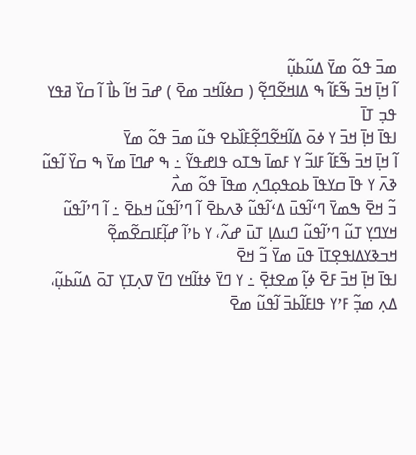ߘߏ߫ ߟߋ߬ ߘߌ߫ ߡߎ߬ߕߎ߲߬
ߊ߬ ߞߊ߲߫ ߞߏ߫ ߒ߬ߓߊ߬ ߒ ߡߊߞߐ߬ߣߐ߲߬ ( ߛߦߊ߬ߞߏ ߘߐ߫ ) ߝߏ߫ ߞߊ߬ ߕߊ߯ ߊ߬ ߛߌ߰ ߥߟߌ ߟߏ߲ ߠߊ߫
ߊߟߊ߫ ߞߊ߲߫ ߞߏ߫ ߌ ߦߋ߫ ߡߊ߬ߞߐ߬ߣߐ߲߬ߓߊ߰ߕߐ ߟߎ߬ ߘߏ߫ ߟߋ߬ ߘߌ߫
ߊ߬ ߞߊ߲߫ ߞߏ߫ ߒ߬ߓߊ߬ ߓߊߏ߬ ߌ ߓߘߊ߫ ߒߠߋ ߟߊߝߟߌ߬ ߸ ߒ ߝߣߊ߫ ߘߌ߫ ߒ ߛߌ߰ ߊ߬ߟߎ߬ ߢߍ߫ ߌ ߟߊ߫ ߛߌߟߊ߫ ߕߋߟߋ߲ߣߍ߲ ߘߟߊ߫ ߟߋ߬ ߘߍ߯
ߏ߬ ߞߐ߫ ߒߘߌ߫ ߣߵߊ߬ߟߎ߫ ߡߵߊ߬ߟߎ߬ ߢߍߕߐ߫ ߊ߬ ߣߴߊ߬ߟߎ߬ ߞߕߐ߫ ߸ ߊ߬ ߣߴߊ߬ߟߎ߬ ߞߌߣߌ߲ ߠߎ߬ ߣߴߊ߬ߟߎ߬ ߣߎߡߊ߲ ߠߎ߫ ߝߍ߬، ߌ ߕߴߊ߬ ߝߊ߲߬ߓߊߛߐ߬ߘߐ߲߬ ߞߏߢߌߡߊߟߐ߲ߠߊ߫ ߟߎ߫ ߘߌ߫ ߏ߬ ߞߐ߫
ߊߟߊ߫ ߞߊ߲߫ ߞߏ߫ ߓߐ߫ ߦߊ߲߬ ߘߐߙߐ߲߫ ߸ ߌ ߣߌ߫ ߦߙߊ߬ߞߌ ߣߌ߫ ߜߍ߲ߠߌ߲ ߠߋ߫ ߡߎ߬ߕߎ߲߬، ߡߍ߲ ߘߏ߲߬ ߓߴߌ ߟߊߓߊ߬ߕߏ߫ ߊ߬ߟߎ߬ ߘߐ߫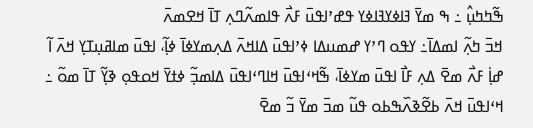ߒ߬ߤߤߎ߲߮ ߸ ߒ ߘߌ߫ ߔߊߦߌߔߊߦߌ ߟߝߴߊߟߎ߫ ߓߍ߯ ߟߊߘߍ߬ߣߍ߲ ߠߊ߫ ߞߐߘߍ߫
ߞߏ߫ ߤߍ߲߬ ߊߘߡߊ߫߸ ߌߟߋ ߣߴߌ ߝߘߎߡߊ ߦߴߊߟߎ߫ ߡߊߞߍ߫ ߡߍ߲ߘߌߦߊ߫ ߦߊ߲߬، ߊߟߎ߫ ߘߊߥߎ߲ߠߌ߲ ߞߍ߫ ߊ߬ ߝߊ߲߭ ߓߍ߯ ߘߐ߫ ߡߍ߲ ߓߊ߯ ߊߟߎ߫ ߘߌߦߊ߫، ߒ߬ߞߵߊߟߎ߫ ߞߊߣߵߊߟߎ߫ ߡߊߘߏ߲߬ ߦߙߌ߫ ߞߋߟߋ߲ ߢߌ߲߬ ߠߊ߫ ߘߋ߬ ߸ ߞߵߊߟߎ߫ ߞߍ߫ ߕߐ߬ߢߍ߰ߒߕߋ ߟߎ߬ ߘߏ߫ ߘߌ߫ ߏ߬ ߘߐ߫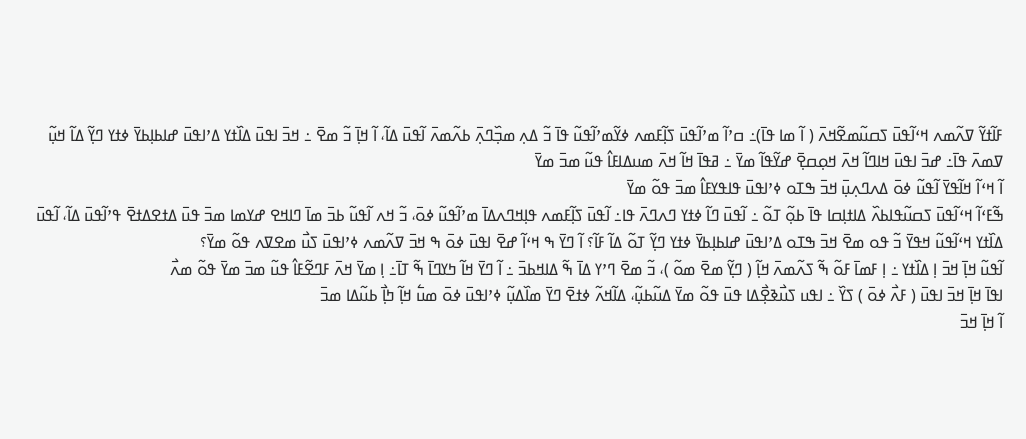ߓߊ߬ߙߌ߬ ߜߍ߬ߘߍ ߞߵߊ߬ߟߎ߫ ߖߛߎ߬ߘߐ߬ߞߍ߫ ( ߊ߬ ߘߊ ߟߊ߫)߸ ߛߴߊ߬ ߘߴߊ߬ߟߎ߫ ߖߊ߲߬ߓߘߍ ߦߌ߬ߘߴߊ߬ߟߎ߬ ߟߊ߫ ߏ߬ ߡߍ߲ ߘߏ߲߰ߣߍ߲߫ ߕߍ߬ߘߍ߫ ߊ߬ߟߎ߫ ߡߊ߬، ߊ߬ ߞߊ߲߫ ߏ߬ ߘߐ߫ ߸ ߞߏ߫ ߊߟߎ߫ ߡߊ߰ߙߌ ߡߴߊߟߎ߫ ߝߊߕߊ߲ߕߌ߫ ߦߙߌ ߣߌ߲߬ ߡߊ߬ ߞߎ߲߬ ߜߘߍ߫ ߟߊ߫߸ ߝߏ߫ ߊߟߎ߫ ߞߊߣߊ߬ ߞߍ߫ ߞߋ߲ߛߐ߲߫ ߝߌ߬ߟߊ߬ ߘߌ߫ ߸ ߥߟߊ߫ ߞߊ߬ ߞߍ߫ ߘߎߡߊߓߊ߮ ߟߎ߬ ߘߏ߫ ߘߌ߫
ߊ߬ ߞߵߊ߬ ߞߊ߬ߟߌ߫ ߊ߬ߟߎ߬ ߦߋ߫ ߡߍߣߍ߲ߎ߲߫ ߞߏ߫ ߒߠߋ ߦߴߊߟߎ߫ ߟߊߟߌߓߊ߮ ߘߏ߫ ߟߋ߬ ߘߌ߫
ߒ߬ߓߵߊ߬ ߞߵߊ߬ߟߎ߫ ߖߛߎ߬ߟߊߕߍ߰ ߡߊߙߊ߲ߛߊ ߟߊ߫ ߕߋ߲߬ ߠߋ߬ ߸ ߊ߬ߟߎ߫ ߣߊ߬ ߦߙߌ ߣߍߣߍ߫ ߟߊ߸ ߊ߬ߟߎ߫ ߖߊ߲߬ߓߘߍ ߟߊ߲ߞߣߍߡߊ߫ ߘߴߊ߬ߟߎ߬ ߦߋ߫، ߏ߬ ߞߍ ߊ߬ߟߎ߬ ߕߏ߫ ߘߊ߫ ߣߊߞߐ ߝߌߘߊ ߘߏ߫ ߟߎ߫ ߡߙߐߡߙߐ߫ ߟߴߊ߬ߟߎ߫ ߡߊ߬، ߊ߬ߟߎ߫ ߡߊ߰ߙߌ ߞߵߊ߬ߟߎ߬ ߞߟߌ߫ ߏ߬ ߟߋ ߘߐ߫ ߞߏ߫ ߒߠߋ ߡߴߊߟߎ߫ ߝߊߕߊ߲ߕߌ߫ ߦߙߌ ߣߌ߲߬ ߠߋ߬ ߡߊ߬ ߓߊ߬؟ ߊ߬ ߣߌ߫ ߒ ߞߵߊ߬ ߝߐ߫ ߊߟߎ߫ ߦߋ߫ ߒ ߞߏ߫ ߜߍ߬ߘߍ ߦߴߊߟߎ߫ ߖߎ߯ ߘߐߜߍ ߟߋ߬ ߘߌ߫؟
ߊ߬ߟߎ߬ ߞߊ߲߫ ߞߏ߫ ߊ߲ ߡߊ߰ߙߌ ߸ ߊ߲ ߓߘߊ߫ ߓߋ߬ ߒ߬ ߖߍ߬ߘߍ߫ ߞߊ߲߬ ( ߣߌ߲߬ ߘߐ߫ ߘߋ߬ )، ߏ߬ ߘߐ߫ ߣߴߌ ߡߊ߫ ߒ߬ ߡߊߞߕߏ߫ ߸ ߊ߬ ߣߌ߫ ߞߊ߬ ߤߌߣߊ߫ ߒ߬ ߠߊ߫߸ ߊ߲ ߘߌ߫ ߞߍ߫ ߓߣߐ߬ߓߊ߮ ߟߎ߬ ߘߏ߫ ߘߌ߫ ߟߋ߬ ߘߍ߯
ߊߟߊ߫ ߞߊ߲߫ ߞߏ߫ ߊߟߎ߫ ( ߓߍ߯ ߦߋ߫ ) ߖߌ߰ ߸ ߊߟߎ ߖߎ߯ߢߐ߲߯ߡߊ ߟߎ߫ ߟߋ߬ ߘߌ߫ ߡߎ߬ߕߎ߲߬، ߡߊ߬ߞߍ߬ ߦߙߐ߫ ߣߌ߫ ߘߊ߰ߡߎ߲߬ ߦߴߊߟߎ߫ ߦߋ߫ ߘߎ߱ ߞߊ߲߬ ߤߊ߲߯ ߕߎ߬ߡߊ ߘߏ߫
ߊ߬ ߞߊ߲߫ ߞߏ߫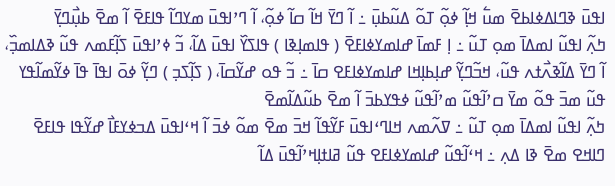ߊߟߎ߫ ߢߣߊߡߦߊߕߐ߫ ߘߎ߱ ߞߊ߲߬ ߦߋ߲߬ ߠߋ߬ ߡߎ߬ߕߎ߲߫ ߸ ߊ߬ ߣߌ߫ ߞߊ߬ ߛߊ߬ ߦߋ߲߬، ߊ߬ ߣߴߊߟߎ߫ ߘߌߣߊ߬ ߟߊߓߐ߫ ߊ߬ ߘߐ߫ ߕߎ߲߯ߣߌ߲߫
ߤߍ߲߬ ߊߟߎ߬ ߊߘߡߊ߫ ߘߋ߲ ߠߎ߬ ߸ ߊ߲ ߓߘߊ߫ ߝߊߘߌߦߊߓߐ߫ ( ߟߊߘߊ߲ߢߊ ) ߟߊߖߌ߰ ߊߟߎ߫ ߡߊ߬، ߏ߬ ߦߴߊߟߎ߫ ߖߊ߲߬ߓߘߍ ߟߎ߬ ߢߡߊߘߏ߲߰، ߊ߬ ߣߌ߫ ߡߊ߬ߢߍ߯ߙߍ ߟߎ߬، ߞߏ߬ߣߌ߲߬ ߝߊ߲ߕߊ߲ߞߊ ߝߊߘߌߦߊߓߐ ߛߊ߫ ߸ ߏ߬ ߟߋ ߝߌ߬ߛߊ߫، ( ߖߊ߲߬ߖߏ߲ ) ߣߌ߲߬ ߦߋ߫ ߊߟߊ߫ ߟߊ߫ ߦߌ߬ߘߊ߬ߟߌ ߟߎ߬ ߘߏ߫ ߟߋ߬ ߘߌ߫ ߛߴߊ߬ߟߎ߬ ߘߴߊ߬ߟߎ߬ ߦߟߌߕߏ߫ ߊ߬ ߘߐ߫ ߕߎ߬ߡߊ߬ߘߐ߫
ߤߍ߲߬ ߊߟߎ߬ ߊߘߡߊ߫ ߘߋ߲ ߠߎ߬ ߸ ߜߍ߬ߘߍ ߞߊߣߵߊߟߎ߫ ߓߌ߬ߟߊ߬ ߞߏ߫ ߘߐ߫ ߘߋ߬ ߦߏ߫ ߊ߬ ߞߵߊߟߎ߫ ߡߏߦߌߓߊ߯ ߝߌ߬ߟߊ ߟߊߓߐ߫ ߣߊߞߐ ߘߐ߫ ߢߊ ߡߍ߲ ߸ ߞߵߊ߬ߟߎ߬ ߝߊߘߌߦߊߓߐ ߟߎ߬ ߥߊߙߊ߲ߞߴߊ߬ߟߎ߫ ߡߊ߬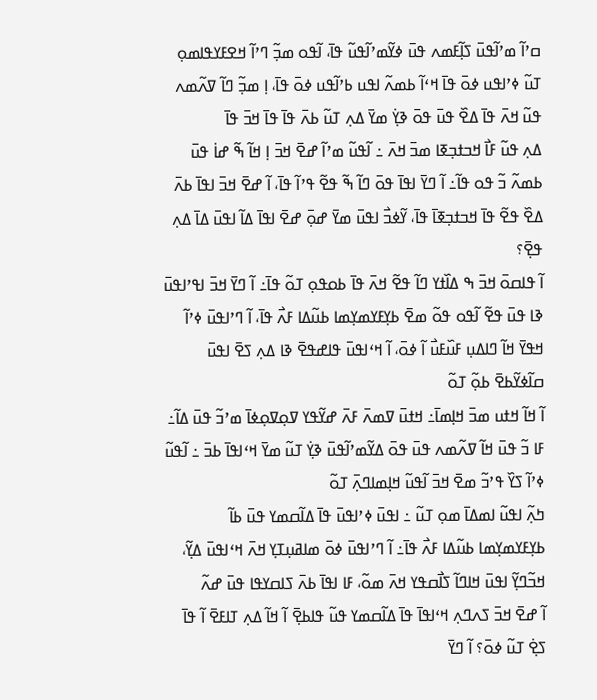ߛߴߊ߬ ߘߴߊ߬ߟߎ߫ ߖߊ߲߬ߓߘߍ ߟߎ߫ ߦߌ߬ߘߴߊ߬ߟߎ߬ ߟߊ߫، ߊ߬ߟߋ ߘߏ߲߬ ߣߴߊ߬ ߞߐߓߌߟߊߘߋ߲ ߠߎ߬ ߦߴߊߟߎ ߦߋ߫ ߟߊ߫ ߞߵߊ߬ ߕߘߍ߬ ߊߟߎ ߕߴߊ߬ߟߎ ߦߋ߫ ߟߊ߫، ߊ߲ ߘߏ߲߬ ߣߊ߬ ߜߍ߬ߘߍ ߟߎ߬ ߞߍ߫ ߟߊ߫ ߡߐ߰ ߟߎ߫ ߟߋ߫ ߢߌ߲߭ ߘߌ߫ ߡߍ߲ ߠߎ߬ ߕߍ߫ ߟߊ߫ ߟߊ߫ ߞߏ߫ ߟߊ߫
ߡߍ߲ ߟߎ߬ ߓߊ߯ ߞߏߙߏ߲ߧߊ ߘߏ߫ ߞߍ߫ ߸ ߊ߬ߟߎ߬ ߘߴߊ߬ ߝߐ߫ ߞߏ߫ ߊ߲ ߞߊ߬ ߒ߬ ߝߊ߭ ߟߎ߫ ߕߘߍ߬ ߏ߬ ߟߋ ߟߊ߬߸ ߊ߬ ߣߌ߫ ߊߟߊ߫ ߟߋ߫ ߣߊ߬ ߒ߬ ߟߐ߬ ߟߴߊ߬ ߟߊ߫، ߊ߬ ߝߐ߫ ߞߏ߫ ߊߟߊ߫ ߕߍ߫ ߡߐ߰ ߟߐ߬ ߟߊ߫ ߞߏߙߏ߲ߧߊ߫ ߟߊ߫، ߌ߬ߦߏ߯ ߊߟߎ߫ ߘߌ߫ ߝߋ߲߫ ߝߐ߫ ߊߟߊ߫ ߡߊ߬ ߊߟߎ߫ ߡߊ߫ ߡߍ߲ ߟߐ߲߫؟
ߊ߬ ߟߊߛߋ߫ ߞߏ߫ ߒ ߡߊ߰ߙߌ ߣߊ߬ ߟߐ߬ ߞߍ߫ ߟߊ߫ ߕߋߟߋ߲ ߠߋ߬ ߟߊ߫߸ ߊ߬ ߣߌ߫ ߞߏ߫ ߊߟߴߊߟߎ߫ ߢߊ ߟߎ߫ ߟߐ߬ ߊ߬ߟߋ ߟߋ߬ ߘߐ߫ ߕߌ߲ߓߌߘߌ߲ߘߊ ߕߎ߬ߡߊ ߓߍ߯ ߟߊ߫، ߊ߬ ߣߴߊߟߎ߫ ߦߴߊ߬ ߞߟߌ߫ ߞߊ߬ ߣߊߡߎ߲ ߓߎ߰ߓߎ߯ ߊ߬ ߦߋ߫، ߊ߬ ߞߵߊߟߎ߫ ߟߊߝߟߐ߫ ߢߊ ߡߍ߲ ߖߐ߫ ߊߟߎ߫ ߛߊ߬ߦߌ߬ߕߐ߫ ߕߋ߲߬ ߠߋ߬
ߊ߬ ߞߊ߬ ߞߙߎ ߘߏ߫ ߞߊ߲ߘߊ߫߸ ߞߙߎ߫ ߜߘߍ߫ ߓߍ߫ ߝߌ߬ߟߌ ߜߋ߲ߜߋ߲ߦߊ߫ ߘߴߏ߬ ߟߎ߫ ߡߊ߬߸ ߓߊ ߏ߬ ߟߎ߫ ߞߊ߬ ߜߍ߬ߘߍ ߟߎ߫ ߟߋ߫ ߡߌ߬ߘߴߊ߬ߟߎ߫ ߢߌ߲߭ ߠߎ߬ ߘߌ߫ ߞߵߊߟߊ߫ ߕߏ߫ ߸ ߊ߬ߟߎ߬ ߦߴߊ߬ ߖߌ߰ ߟߴߏ߬ ߘߐ߫ ߞߏ߫ ߊ߬ߟߎ߬ ߞߊ߲ߘߊߣߍ߲߫ ߠߋ߬
ߤߍ߲߬ ߊߟߎ߬ ߊߘߡߊ߫ ߘߋ߲ ߠߎ߬ ߸ ߊߟߎ߫ ߦߴߊߟߎ߫ ߟߊ߫ ߡߊ߬ߛߘߌ ߟߎ߫ ߕߊ߬ ߕߌ߲ߓߌߘߌ߲ߘߊ ߕߎ߬ߡߊ ߓߍ߯ ߟߊ߫߸ ߊ߬ ߣߴߊߟߎ߫ ߦߋ߫ ߘߊߥߎ߲ߠߌ߲ ߞߍ߫ ߞߵߊߟߎ߫ ߡߌ߲߬، ߞߏ߬ߣߌ߲߬ ߊߟߎ߫ ߞߊߣߊ߬ ߖߊ߯ߛߟߌ ߞߍ߫ ߘߋ߬، ߓߊ ߊߟߊ߫ ߕߍ߫ ߖߊߛߌߟߊ ߟߎ߫ ߝߍ߬
ߊ߬ ߝߐ߫ ߞߏ߫ ߖߍߣߍ߲ ߞߵߊߟߊ߫ ߟߊ߫ ߡߊ߬ߛߘߌ ߟߎ߬ ߟߊߕߐ߲߫ ߊ߬ ߞߊ߬ ߡߍ߲ ߠߊߓߐ߫ ߊ߬ ߟߊ߫ ߖߐ߲߭ ߠߎ߬ ߦߋ߫؟ ߊ߬ ߣߌ߫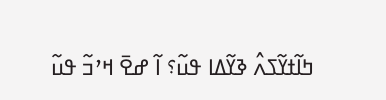ߤߊ߬ߙߌ߬ߖߍ߮ ߢߌ߬ߡߊ ߟߎ߬؟ ߊ߬ ߝߐ߫ ߞߴߏ߬ ߟߎ߬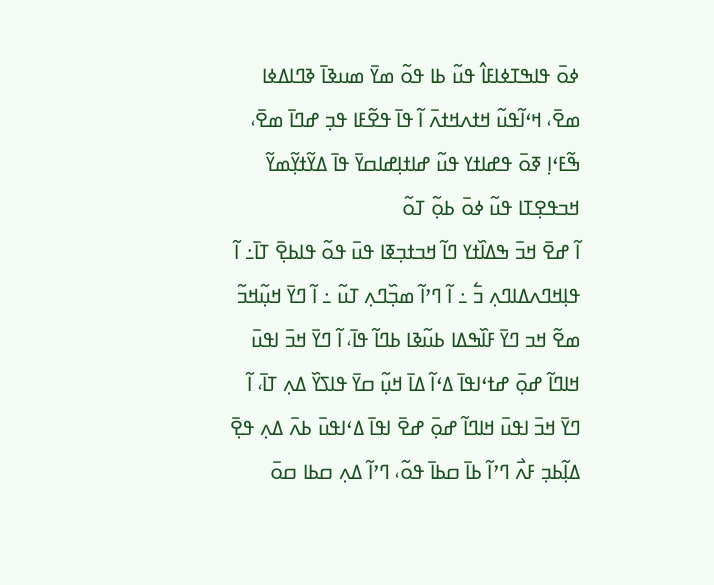ߦߋ߫ ߟߊߒߠߦߊߓߊ߮ ߟߎ߬ ߕߊ ߟߋ߬ ߘߌ߫ ߘߎߢߊ߫ ߢߣߊߡߦߊ ߘߐ߫، ߞߵߊ߬ߟߎ߬ ߞߙߍߞߙߍ߫ ߊ߬ ߟߊ߫ ߟߐ߬ߓߊ ߟߏ߲ ߝߣߊ߫ ߘߐ߫، ߒ߬ߓߵߊ߲ ߧߋ߫ ߟߝߊߙߌ ߟߎ߬ ߝߊߙߊ߲ߝߊߛߌ߫ ߟߊ߫ ߡߌ߬ߙߌ߲߬ߘߌ߬ ߞߏߟߐ߲ߠߊ ߟߎ߬ ߦߋ߫ ߕߋ߲߬ ߠߋ߬
ߊ߬ ߝߐ߫ ߞߏ߫ ߒߡߊ߰ߙߌ ߣߊ߬ ߞߏߙߏ߲ߧߊ ߟߎ߫ ߟߋ߬ ߟߊߕߐ߲߫ ߠߊ߫߸ ߊ߬ ߟߊ߲ߞߣߍߡߊߣߍ߲ ߏ߱ ߸ ߊ߬ ߣߴߊ߬ ߘߏ߲߰ߣߍ߲ ߠߎ߬ ߸ ߊ߬ ߣߌ߫ ߞߎ߲߬ߞߏ߬ ߘߐ߬ ߞߏ ߣߌ߫ ߓߊ߰ߒߡߊ ߕߎ߬ߢߊ ߕߣߊ߬ ߟߊ߫، ߊ߬ ߣߌ߫ ߞߏ߫ ߊߟߎ߫ ߞߊߣߊ߬ ߝߋ߲߫ ߝߙߵߊߟߊ߫ ߡߵߊ߬ ߡߊ߫ ߞߎ߲߬ ߛߌ߫ ߟߊߖߌ߰ ߡߍ߲ ߠߊ߫، ߊ߬ ߣߌ߫ ߞߏ߫ ߊߟߎ߫ ߞߊߣߊ߬ ߝߋ߲߫ ߝߐ߫ ߊߟߊ߫ ߡߵߊߟߎ߫ ߕߍ߫ ߡߍ߲ ߟߐ߲߫
ߡߊ߲߬ߕߏ߲ ߓߍ߯ ߣߴߊ߬ ߕߊ߫ ߛߕߊ߫ ߟߋ߬، ߣߴߊ߬ ߡߍ߲ ߛߕߊ ߛߋ߫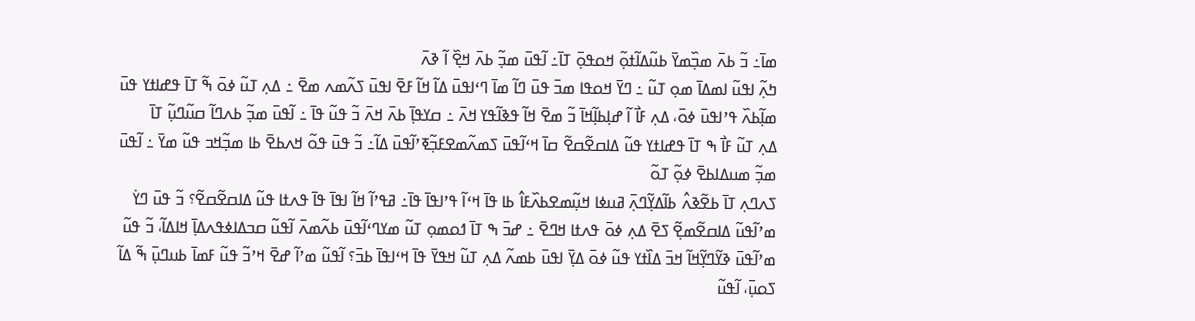ߘߊ߫߸ ߏ߬ ߕߍ߫ ߘߏ߲߰ߘߌ߫ ߕߎ߬ߡߊ߬ߙߋ߲߬ ߞߋߟߋ߲߫ ߠߊ߫߸ ߊ߬ߟߎ߫ ߘߏ߲߬ ߕߍ߫ ߞߐ߲߰ ߊ߬ ߢߍ߫
ߤߍ߲߬ ߊߟߎ߬ ߊߘߡߊ߫ ߘߋ߲ ߠߎ߬ ߸ ߣߌ߫ ߞߋߟߊ ߘߏ߫ ߟߎ߫ ߣߊ߬ ߘߊ߫ ߣߵߊߟߎ߫ ߡߊ߬ ߞߊ߬ ߓߐ߫ ߊߟߎ߫ ߖߍ߬ߘߍ ߘߐ߫ ߸ ߡߍ߲ ߠߎ߬ ߦߋ߫ ߒ߬ ߠߊ߫ ߟߝߊߙߌ ߟߎ߫ ߘߊ߲߬ߕߍ߰ ߟߴߊߟߎ߫ ߦߋ߫، ߡߍ߲ ߓߊ߯ ߊ߬ ߝߊ߲ߕߊ߲߬ߞߊ߫ ߏ߬ ߘߐ߫ ߞߊ߬ ߟߢߊ߬ߟߌ ߞߍ߫ ߸ ߛߌߟߊ߲߫ ߕߍ߫ ߞߍ߫ ߏ߬ ߟߎ߬ ߟߊ߫ ߸ ߊ߬ߟߎ߫ ߘߏ߲߬ ߕߍߣߊ߬ ߛߎ߬ߣߎ߲߬ ߠߊ߫
ߡߍ߲ ߠߎ߬ ߓߊ߯ ߒ ߠߊ߫ ߟߝߊߙߌ ߟߎ߬ ߡߊߛߐ߬ߛߐ߬ ߛߊ߫ ߞߵߊ߬ߟߎ߫ ߖߘߍ߬ߘߐߓߏ߲߬ߧߴߊ߬ߟߎ߫ ߡߊ߬߸ ߏ߬ ߟߎ߫ ߟߋ߬ ߞߍߕߐ߫ ߕߊ ߘߏ߲߬ߞߏ ߟߎ߬ ߘߌ߫ ߸ ߊ߬ߟߎ߫ ߘߏ߲߬ ߘߎߡߊߕߐ߫ ߦߋ߲߬ ߠߋ߬
ߖߍߣߍ߲ ߠߊ߫ ߕߐ߬ߢߍ߮ ߕߊ߬ߡߌ߲߬ߣߍ߲߫ ߥߎߦߊ ߞߎ߲߬ߘߐߕߍ߰ߓߊ߮ ߕߊ ߟߊ߫ ߞߵߊ߬ ߟߴߊߟߊ߫ ߟߊ߫߸ ߥߟߴߊ߬ ߞߊ߬ ߊߟߊ߫ ߟߊ߫ ߟߍߙߊ ߟߎ߬ ߡߊߛߐ߬ߛߐ߬؟ ߏ߬ ߟߎ߫ ߣߌ߭ ߘߴߊ߬ߟߎ߬ ߡߊߛߐ߬ߘߐ߲߬ ߖߐ߫ ߡߍ߲ ߦߋ߫ ߟߍߙߊ ߞߣߐ߫ ߸ ߝߏ߫ ߒ ߠߊ߫ ߗߋߘߋ߲ ߠߎ߬ ߘߌߣߵߊ߬ߟߎ߫ ߕߍ߬ߘߍ߫ ߊ߬ߟߎ߬ ߛߏߡߊߦߟߍߡߊ߲߫ ߞߊߡߊ߬، ߏ߬ ߟߎ߬ ߘߴߊ߬ߟߎ߫ ߢߌ߬ߣߌ߲߬ߞߊ߬ ߞߏ߫ ߡߊ߰ߙߌ ߟߎ߬ ߦߋ߫ ߡߌ߲߫ ߊߟߎ߫ ߕߘߍ߬ ߡߍ߲ ߠߎ߬ ߞߟߌ߫ ߟߊ߫ ߞߵߊߟߊ߫ ߕߏ߫؟ ߊ߬ߟߎ߬ ߘߴߊ߬ ߝߐ߫ ߞߴߏ߬ ߟߎ߬ ߓߘߊ߫ ߕߎߣߎ߲߫ ߒ߬ ߡߊ߬ ߖߋߎ߲߫، ߊ߬ߟߎ߬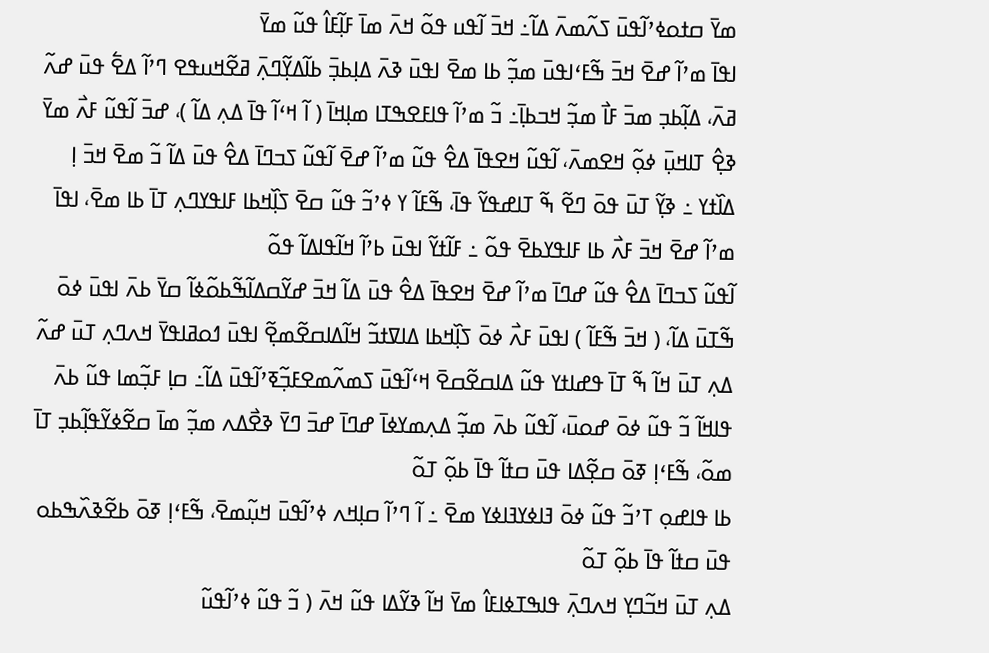ߘߌ߫ ߛߙߋߦߴߊ߬ߟߎ߫ ߖߍ߬ߘߍ߫ ߡߊ߬߸ ߞߏ߫ ߊ߬ߟߎ ߟߋ߬ ߞߍ߫ ߘߊ߫ ߓߊ߲߬ߓߊ߮ ߟߎ߬ ߘߌ߫
ߊߟߊ߫ ߘߴߊ߬ ߝߐ߫ ߞߏ߫ ߒ߬ߓߵߊߟߎ߫ ߘߏ߲߬ ߕߊ ߘߐ߫ ߊߟߎ߫ ߢߍ߫ ߡߊ߲ߕߏ߲߫ ߕߊ߬ߡߌ߲߬ߣߍ߲߫ ߥߐ߬ߞߎߟߐ ߣߴߊ߬ ߡߐ߱ ߟߎ߫ ߝߍ߬ ߥߍ߫، ߡߊ߲߬ߕߏ߲ ߘߏ߫ ߓߊ߯ ߘߏ߲߬ ߞߏߕߊ߲߫߸ ߏ߬ ߘߴߊ߬ ߟߊߓߐߒߠߊ ߘߊ߲ߞߊ߫ ( ߊ߬ ߞߵߊ߬ ߟߊ߫ ߡߍ߲ ߡߊ߬ )، ߝߏ߫ ߊ߬ߟߎ߬ ߓߍ߯ ߘߌ߫ ߢߐ߲߮ ߠߊߞߎ߲߫ ߦߋ߲߬ ߞߐߘߍ߫، ߊ߬ߟߎ߬ ߞߐߟߊ߫ ߡߐ߮ ߟߎ߬ ߘߴߊ߬ ߝߐ߫ ߊ߬ߟߎ߬ ߖߏߣߊ߫ ߡߐ߮ ߟߎ߫ ߡߊ߬ ߏ߬ ߘߐ߫ ߞߏ߫ ߊ߲ ߡߊ߰ߙߌ ߸ ߢߌ߲߬ ߠߎ߫ ߟߋ߫ ߣߐ߬ ߒ߬ ߠߊߝߟߌ߬ ߟߊ߫، ߒ߬ߓߊ߬ ߌ ߦߴߏ߬ ߟߎ߬ ߛߐ߫ ߖߊ߲߰ߞߕߊ ߓߊߟߌߣߍ߲ ߠߊ߫ ߕߊ ߘߐ߫، ߊߟߊ߫ ߘߴߊ߬ ߝߐ߫ ߞߏ߫ ߓߍ߯ ߕߊ ߓߊߟߌߕߐ߫ ߟߋ߬ ߸ ߓߊ߬ߙߌ߬ ߊߟߎ߫ ߕߴߊ߬ ߞߊ߬ߟߊߡߊ߬ ߟߋ߬
ߊ߬ߟߎ߬ ߖߏߣߊ߫ ߡߐ߮ ߟߎ߬ ߝߣߊ߫ ߘߴߊ߬ ߝߐ߫ ߞߐߟߊ߫ ߡߐ߮ ߟߎ߫ ߡߊ߬ ߞߏ߫ ߝߌ߬ߛߡߊ߬ߒ߬ߕߋ߬ߦߊ߬ ߛߌ߫ ߕߍ߫ ߊߟߎ߫ ߦߋ߫ ߒ߬ߠߎ߫ ߡߊ߬، ( ߞߏ߫ ߒ߬ߓߊ߬ ) ߊߟߎ߫ ߓߍ߯ ߦߋ߫ ߖߊ߲߰ߞߕߊ ߡߊߜߙߏ߬ ߞߊ߬ߡߊߛߐ߬ߘߐ߲߬ ߊߟߎ߫ ߗߋߥߊߟߌ߫ ߞߍߣߍ߲ ߠߎ߫ ߝߍ߬
ߡߍ߲ ߠߎ߫ ߞߊ߬ ߒ߬ ߠߊ߫ ߟߝߊߙߌ ߟߎ߬ ߡߊߛߐ߬ߛߐ߫ ߞߵߊ߬ߟߎ߫ ߖߘߍ߬ߘߐߓߏ߲߬ߧߴߊ߬ߟߎ߫ ߡߊ߬߸ ߛߊ߲ ߓߏ߲߬ߘߊ ߟߎ߬ ߕߍ߫ ߟߊߞߊ߬ ߏ߬ ߟߎ߬ ߦߋ߫ ߝߋߎ߫، ߊ߬ߟߎ߬ ߕߍ߫ ߘߏ߲߬ ߡߍ߲ߘߌߦߊ߫ ߝߣߊ߫ ߝߏ߫ ߣߌ߫ ߢߐ߯ߡߍ ߘߏ߲߬ ߘߊ߫ ߛߐ߬ߦߌ߬ߟߊ߲߬ߕߏ߲ ߠߊ߫ ߘߋ߬، ߒ߬ߓߵߊ߲ ߧߋ߫ ߛߐ߲߬ߡߊ ߟߎ߫ ߛߙߊ߬ ߟߊ߫ ߕߋ߲߬ ߠߋ߬
ߕߊ ߟߊߝߋ߲ ߠߴߏ߬ ߟߎ߬ ߦߋ߫ ߔߊߦߌߔߊߦߌ ߘߐ߫ ߸ ߊ߬ ߣߴߊ߬ ߛߊ߲ߞߍ ߦߴߊ߬ߟߎ߫ ߞߎ߲߬ߘߐ߫، ߒ߬ߓߵߊ߲ ߧߋ߫ ߕߐ߬ߢߍ߰ߒߕߋ ߟߎ߫ ߛߙߊ߬ ߟߊ߫ ߕߋ߲߬ ߠߋ߬
ߡߍ߲ ߠߎ߫ ߞߏ߬ߣߌ߲ ߞߍߣߍ߲߫ ߟߊߒߠߦߊߓߊ߮ ߘߌ߫ ߞߊ߬ ߢߌ߬ߡߊ ߟߎ߬ ߞߍ߫ ( ߏ߬ ߟߎ߬ ߦߴߊ߬ߟߎ߬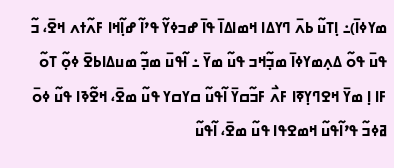ߘߌߦߊ߫)߸ ߊ߲ߠߎ߬ ߕߍ߫ ߣߌߡߊ ߞߘߊߡߊ߫ ߟߊ߫ ߝߏߦߌ߬ ߟߴߊ߬ ߝߊ߲߬ߞߊ ߓߍ߬ߙߍ ߞߐ߫، ߏ߬ ߟߎ߫ ߟߋ߬ ߡߍ߲ߘߌߦߊ߫ ߘߏ߲߬ߞߏ ߟߎ߬ ߘߌ߫ ߸ ߊ߬ߟߎ߫ ߘߏ߲߬ ߘߎߡߊߕߐ߫ ߦߋ߲߬ ߠߋ߬
ߓߊ ߊ߲ ߘߌ߫ ߞߐߣߌ߲ߧߊ ߓߍ߯ ߓߏ߬ߛߌ߫ ߊ߬ߟߎ߬ ߛߌߛߌ ߟߎ߬ ߘߐ߫، ߞߐ߬ߢߊ ߟߎ߬ ߦߋ߫ ߥߦߏ߬ ߟߴߊ߬ߟߎ߬ ߞߘߐߟߊ ߟߎ߬ ߘߐ߫، ߊ߬ߟߎ߬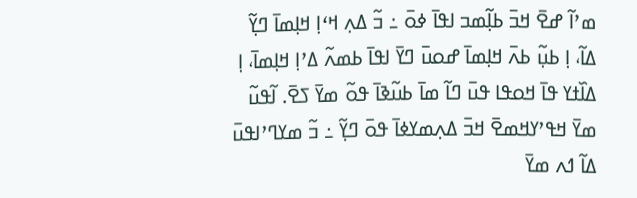ߘߴߊ߬ ߝߐ߫ ߞߏ߫ ߕߊ߲߬ߘߏ ߊߟߊ߫ ߦߋ߫ ߸ ߏ߬ ߡߍ߲ ߞߵߊ߲ ߞߊ߲ߘߊ߫ ߣߌ߲߬ ߡߊ߬، ߊ߲ ߕߎ߲߬ ߕߍ߫ ߞߊ߲ߘߊ߫ ߝߋߎ߫ ߣߌ߫ ߊߟߊ߫ ߕߘߍ߬ ߡߴߊ߲ ߞߊ߲ߘߊ߫، ߊ߲ ߡߊ߰ߙߌ ߟߊ߫ ߞߋߟߊ ߟߎ߫ ߣߊ߬ ߘߊ߫ ߕߎ߬ߢߊ߫ ߟߋ߬ ߘߌ߫ ߖߐ߫. ߊ߬ߟߎ߬ ߘߌ߫ ߞߟߴߌߞߘߐ߫ ߞߏ߫ ߡߍ߲ߘߌߦߊ߫ ߟߋ߫ ߣߌ߲߬ ߸ ߏ߬ ߘߌߣߴߊߟߎ߫ ߡߊ߬ ߗߍ ߘߌ߫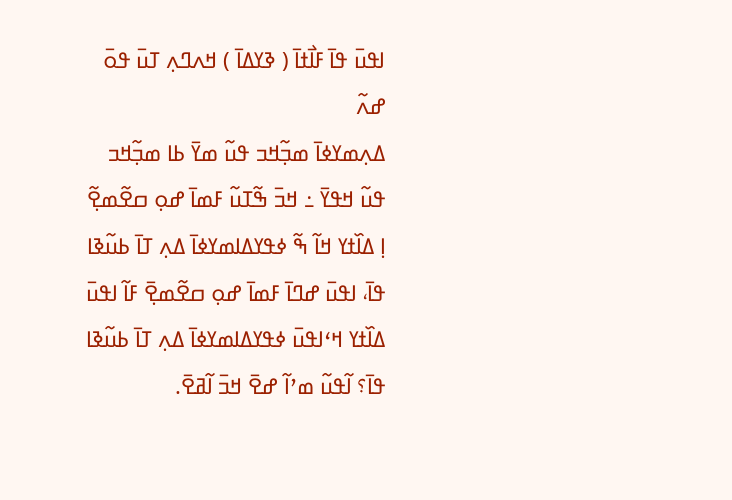ߊߟߎ߫ ߟߊ߫ ߓߊ߯ߙߊ߫ ( ߢߌߡߊ߫ ) ߞߍߣߍ߲ ߠߎ߫ ߟߋ߫ ߝߍ߬
ߡߍ߲ߘߌߦߊ߫ ߘߏ߲߬ߞߏ ߟߎ߬ ߘߌ߫ ߕߊ ߘߏ߲߬ߞߏ ߟߎ߬ ߞߟߌ߫ ߸ ߞߏ߫ ߒ߬ߠߎ߬ ߓߘߊ߫ ߝߋ߲ ߛߐ߬ߘߐ߲߬ ߊ߲ ߡߊ߰ߙߌ ߞߊ߬ ߒ߬ ߦߟߌߡߊߘߌߦߊ߫ ߡߍ߲ ߠߊ߫ ߕߎ߬ߢߊ ߟߊ߫، ߊߟߎ߫ ߝߣߊ߫ ߓߘߊ߫ ߝߋ߲ ߛߐ߬ߘߐ߲߫ ߓߊ߬ ߊߟߎ߫ ߡߊ߰ߙߌ ߞߵߊߟߎ߫ ߦߟߌߡߊߘߌߦߊ߫ ߡߍ߲ ߠߊ߫ ߕߎ߬ߢߊ ߟߊ߫؟ ߊ߬ߟߎ߬ ߘߴߊ߬ ߝߐ߫ ߞߏ߫ ߊ߬ߥߐ߫.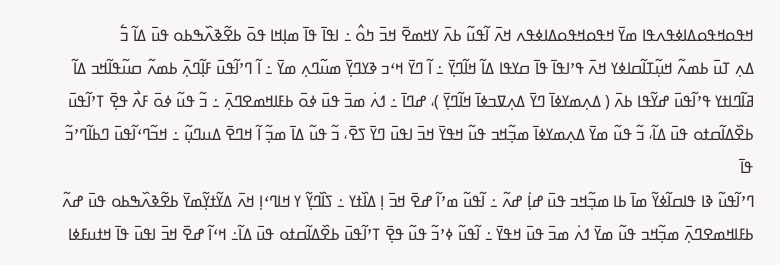ߞߟߋߞߟߋߡߊߦߟߍߟߊ ߘߌ߫ ߞߟߋߞߟߋߡߊߦߟߍ ߞߍ߫ ߊ߬ߟߎ߬ ߕߍ߫ ߌߞߘߐ߫ ߞߏ߫ ߤߋ߮ ߸ ߊߟߊ߫ ߟߊ߫ ߘߊ߲ߞߊ ߟߋ߫ ߕߐ߬ߢߍ߰ߒߕߋ ߟߎ߫ ߡߊ߬ ߏ߱
ߡߍ߲ ߠߎ߫ ߕߘߍ߬ ߞߎ߲߬ߠߊ߬ߛߊߦߌ ߞߍ߫ ߟߴߊߟߊ߫ ߟߊ߫ ߛߌߟߊ ߡߊ߬ ߞߊ߬ߣߌ߲߫ ߸ ߊ߬ ߣߌ߫ ߞߵߏ ߢߌߣߌ߲߫ ߘߎ߬ߣߍ߲ ߘߌ߫ ߸ ߊ߬ ߣߴߊ߬ߟߎ߫ ߓߊ߲߬ߣߍ߲߫ ߕߘߍ߬ ߛߎ߬ߟߊ߬ߞߏ ߡߊ߬
ߥߊ߬ߣߊߙߌ ߟߴߊ߬ߟߎ߫ ߝߌ߬ߟߊ ߕߍ߫ ( ߡߍ߲ߘߌߦߊ߫ ߣߌ߫ ߡߍ߲ߜߏߦߊ߫ ߞߊ߬ߣߌ߲߫ )، ߝߣߊ߫ ߸ ߗߍ߭ ߘߏ߫ ߟߎ߫ ߦߋ߫ ߕߓߊߞߘߐߣߍ߲߫ ߸ ߏ߬ ߟߎ߬ ߦߋ߫ ߓߍ߯ ߟߐ߲߫ ߠߴߊ߬ߟߎ߫ ߕߐ߰ߡߊ߬ߛߙߋ ߟߎ߫ ߡߊ߬، ߏ߬ ߟߎ߬ ߘߌ߫ ߡߍ߲ߘߌߦߊ߫ ߘߏ߲߬ߞߏ ߟߎ߬ ߞߟߌ߫ ߞߏ߫ ߊߟߎ߫ ߣߌ߫ ߖߐ߫، ߏ߬ ߟߎ߬ ߡߊ߫ ߘߏ߲߬ ߊ߬ ߞߣߐ߫ ߡߎߣߎ߲߬ ߸ ߞߏ߬ߣߵߊ߬ߟߎ߫ ߣߕߊ߬ߣߴߏ߬ ߟߊ߫
ߣߴߊ߬ߟߎ߬ ߢߊ ߟߊߛߊ߬ߦߌ߬ ߘߊ߫ ߕߊ ߘߏ߲߬ߞߏ ߟߎ߫ ߝߊ߲߭ ߝߍ߬ ߸ ߊ߬ߟߎ߬ ߘߴߊ߬ ߝߐ߫ ߞߏ߫ ߊ߲ ߡߊ߰ߙߌ ߸ ߖߊ߰ߣߌ߲߬ ߌ ߞߊߣߵߊ߲ ߞߍ߫ ߡߌ߬ߙߌ߲߬ߘߌ߫ ߕߐ߬ߢߍ߰ߒߕߋ ߟߎ߫ ߝߍ߬
ߕߓߊߞߘߐߣߍ߲߫ ߘߏ߲߬ߞߏ ߟߎ߬ ߘߌ߫ ߗߍ߭ ߘߏ߫ ߟߎ߫ ߞߟߌ߫ ߸ ߊ߬ߟߎ߬ ߦߴߏ߬ ߟߎ߬ ߟߐ߲߫ ߠߴߊ߬ߟߎ߫ ߕߐ߰ߡߊ߬ߛߙߋ ߟߎ߫ ߡߊ߬߸ ߞߵߊ߬ ߝߐ߫ ߞߏ߫ ߊߟߎ߫ ߟߊ߫ ߞߙߎߓߦߊ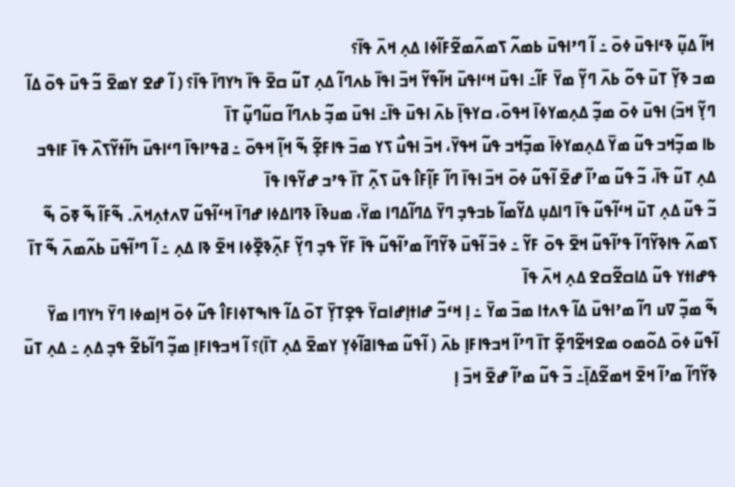ߞߊ߬ ߡߎ߲߬ ߢߵߊߟߎ߫ ߦߋ߫ ߸ ߊ߬ ߣߴߊߟߎ߫ ߕߘߍ߬ ߖߘߍ߬ߘߐ߬ߓߊ߬ߦߊ ߡߍ߲ ߞߍ߫ ߟߊ߫؟
ߘߏ ߢߌ߲߬ ߠߎ߫ ߟߋ߬ ߕߍ߫ ߣߌ߲߬ ߘߌ߫ ߓߊ߬߸ ߊߟߎ߫ ߞߵߊߟߎ߫ ߞߊ߬ߟߌ߬ ߞߏ߫ ߊߟߊ߫ ߕߍߣߊ߬ ߡߍ߲ ߠߎ߬ ߛߐ߫ ߟߊ߫ ߤߌߣߊ߫ ߟߊ߫؟ ( ߊ߬ ߝߐ ߌߘߐ߫ ߏ߬ ߟߎ߫ ߟߋ߫ ߡߊ߬ ߣߌ߲߬ ߞߏ߫) ߊߟߎ߫ ߦߋ߫ ߘߏ߲߬ ߡߍ߲ߘߌߦߊ߫ ߞߟߋ߫، ߛߌߟߊ߲߫ ߕߍ߫ ߊߟߎ߫ ߟߊ߫߸ ߊߟߎ߫ ߘߏ߲߬ ߕߍߣߊ߬ ߛߎ߬ߣߎ߲߬ ߠߊ߫
ߕߊ ߘߏ߲߬ߞߏ ߟߎ߬ ߘߌ߫ ߡߍ߲ߘߌߦߊ߫ ߘߏ߲߬ߞߏ ߟߎ߬ ߞߟߌ߫، ߞߏ߫ ߊߟߎ߯ ߖߌ ߘߏ߫ ߟߊߓߐ߲߬ ߒ߬ ߞߊ߲߬ ߞߟߋ߫ ߸ ߥߟߴߊߟߊ߫ ߣߵߊߟߎ߫ ߤߊ߬ߙߌ߬ߖߍ߰ ߟߊ߫ ߓߊߟߏ ߡߍ߲ ߠߎ߬ ߟߊ߫، ߏ߬ ߟߎ߬ ߘߴߊ߬ ߝߐ߫ ߊ߬ߟߎ߬ ߦߋ߫ ߞߏ߫ ߊߟߊ߫ ߣߊ߬ ߓߊ߲߬ߓߊ߮ ߟߎ߫ ߖߍ߲߬ ߠߊ߫ ߟߴߏ ߝߌ߬ߟߊ ߟߊ߫
ߏ߬ ߟߎ߬ ߡߍ߲ ߠߎ߫ ߞߵߊ߬ߟߎ߬ ߟߊ߫ ߣߊߡߎ߲ ߡߌ߬ߘߊ߬ ߕߏߟߏ߲ ߣߌ߫ ߡߣߊ߬ߡߣߊ ߘߌ߫، ߘߎߢߊ߫ ߢߣߊߡߦߊ ߝߣߊ߫ ߞߵߊ߬ߟߎ߬ ߜߍߙߍ߲ߞߍ߫. ߒ߬ߓߊ߬ ߒ߬ ߧߋ߫ ߒ߬ ߖߘߍ߬ ߟߊߢߌ߬ߣߊ߬ ߟߴߊ߬ߟߎ߬ ߞߐ߫ ߟߋ߫ ߓߌ߬ ߸ ߦߏ߫ ߊ߬ߟߎ߫ ߢߌ߬ߣߊ߬ ߘߴߊ߬ߟߎ߬ ߟߊ߫ ߓߌ߬ ߟߏ߲ ߣߌ߲߬ ߓߍ߲߬ߢߐ߲߰ߦߊ ߞߐ߫ ߢߊ ߡߍ߲ ߸ ߊ߬ ߣߴߊ߬ߟߎ߫ ߕߍ߬ߘߍ߫ ߒ߬ ߠߊ߫ ߟߝߊߙߌ ߟߎ߬ ߡߊߛߐ߬ߛߐ ߡߍ߲ ߞߍ߫ ߟߊ߫
ߒ߬ ߘߏ߲߬ ߜߎ ߣߊ߬ ߘߴߊߟߎ߫ ߡߊ߬ ߟߍߙߊ ߘߏ߫ ߘߌ߫ ߸ ߊ߲ ߞߵߏ߬ ߝߊߙߊ߲ߝߊߛߌ߫ ߟߐ߲ߠߌ߲߫ ߠߋ߫ ߡߊ߬ ߟߊߒߠߦߊߓߊ߮ ߟߎ߬ ߦߋ߫ ߞߊ߲ߘߦߊ ߣߌ߫ ߤߌߣߊ ߘߌ߫
ߊ߬ߟߎ߬ ߦߋ߫ ߡߋ߬ߘߋ ߘߐߞߐ߬ߣߐ߲߬ ߠߊ߫ ߣߴߊ߬ ߞߏߟߊߓߊ߲ ߕߍ߫ ( ߊ߬ߟߎ߬ ߘߟߊߥߊ߬ߦߌ߲ ߌߘߐ߫ ߡߍ߲ ߠߊ߫)؟ ߊ߬ ߞߏߟߊߓߊ߲ ߘߏ߲߬ ߣߊ߬ߕߐ߬ ߟߏ߲ ߡߍ߲ ߸ ߡߍ߲ ߠߎ߫ ߢߌ߬ߣߊ߬ ߘߴߊ߬ ߞߐ߫ ߞߘߐ߬ߡߊ߲߫߸ ߏ߬ ߟߎ߬ ߘߴߊ߬ ߝߐ߫ ߞߏ߫ ߊ߲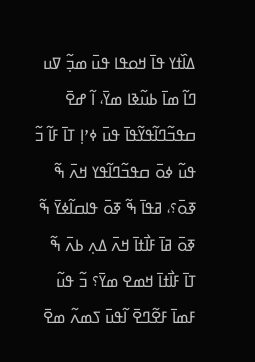ߡߊ߰ߙߌ ߟߊ߫ ߞߋߟߊ ߟߎ߫ ߘߏ߲߬ ߜߎ ߣߊ߬ ߘߊ߫ ߕߎ߬ߢߊ ߘߌ߫، ߊ߬ ߝߐ߫ ߛߟߏ߬ߣߊ߬ߟߌ߬ߟߊ߫ ߟߎ߫ ߦߴߊ߲ ߠߊ߫ ߓߊ߬ ߏ߬ ߟߎ߬ ߦߋ߫ ߛߟߏ߬ߣߊ߬ߟߌ ߞߍ߫ ߒ߬ ߧߋ߫؟، ߥߟߊ߫ ߒ߬ ߧߋ߫ ߟߊߛߊ߬ߦߌ߫ ߒ߬ ߧߋ߫ ߥߊ߫ ߓߊ߯ߙߊ߫ ߞߍ߫ ߡߍ߲ ߕߍ߫ ߒ߬ ߠߊ߫ ߓߊ߯ߙߊ߫ ߞߘߐ ߘߌ߫؟ ߏ߬ ߟߎ߬ ߓߘߊ߫ ߓߐ߬ߣߐ߫ ߊ߬ߟߎ߫ ߖߘߍ߬ ߘߐ߫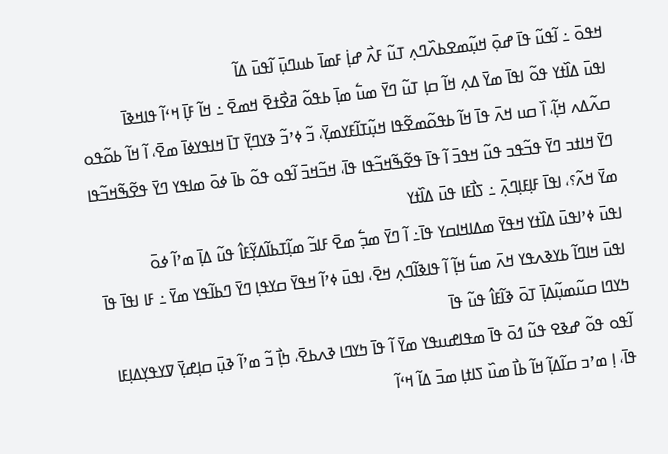ߞߟߋ߫ ߸ ߊ߬ߟߎ߬ ߟߊ߫ ߝߋ߲߫ ߞߎ߲߬ߘߐߕߍ߰ߣߍ߲ ߠߎ߬ ߓߍ߯ ߝߊ߲߭ ߓߘߊ߫ ߕߎߣߎ߲߫ ߊ߬ߟߎ߫ ߡߊ߬
ߊߟߎ߫ ߡߊ߰ߙߌ ߟߋ߬ ߊߟߊ߫ ߘߌ߫ ߡߍ߲ ߞߊ߬ ߛߊ߲ ߠߎ߬ ߣߌ߫ ߘߎ߱ ߘߊ߲߫ ߕߟߋ߬ ߥߐ߯ߙߐ߫ ߞߘߐ߫ ߸ ߞߊ߬ ߓߊ߲߫ ߞߵߊ߬ ߟߊߞߢߊ߫ ߛߍ߬ߡߍ ߞߊ߲߬، ߊ߰ ߛߎ ߞߍ߫ ߟߊ߫ ߞߊ߬ ߕߟߋ߬ߘߐ߬ߟߊ ߞߎ߲߬ߠߊ߬ߓߌߘߌ߲߫، ߏ߬ ߦߴߏ߬ ߢߌߣߌ߲߫ ߠߊ߫ ߞߊߟߌߦߊ߫ ߘߐ߫، ߊ߬ ߞߊ߬ ߕߋ߬ߟߋ ߣߌ߫ ߞߊߙߏ ߣߌ߫ ߟߏ߬ߟߏ ߟߎ߬ ߞߟߏ߫ ߊ߬ ߟߊ߫ ߟߐ߬ߒ߬ߞߏ߬ߟߊ ߟߊ߫، ߞߏ߬ߞߏ߫ ߊ߬ߟߋ ߟߋ߬ ߕߊ߫ ߦߋ߫ ߘߊߟߌ ߣߌ߫ ߟߐ߬ߒ߬ߞߏ߬ߟߊ ߘߌ߫ ߞߍ߬؟، ߊߟߊ߫ ߓߊ߲ߓߊ߲ߣߍ߲߫ ߸ ߖߊ߯ߓߊ ߟߎ߫ ߡߊ߰ߙߌ
ߊߟߎ߫ ߦߴߊߟߎ߫ ߡߊ߰ߙߌ ߞߟߌ߫ ߘߡߊߞߊߛߌ ߟߊ߫߸ ߊ߬ ߣߌ߫ ߘߏ߲߱ ߘߐ߫ ߓߊߏ߬ ߘߊ߲߬ߠߕߊ߬ߡߌ߲߬ߓߊ߮ ߟߎ߬ ߡߊ߲߫ ߘߴߊ߬ ߦߋ߫
ߊߟߎ߫ ߞߊߣߊ߬ ߕߌߢߍߟߌ ߞߍ߫ ߘߎ߱ ߞߊ߲߬ ߊ߬ ߟߊߢߊ߬ߣߍ߲ ߞߐ߫، ߊߟߎ߫ ߦߴߊ߬ ߞߟߌ߫ ߛߌߟߊ߲ ߣߌ߫ ߣߕߊ߬ߟߌ ߘߌ߫ ߸ ߓߊ ߊߟߊ߫ ߟߊ߫ ߤߌߣߊ ߛߎ߬ߘߎ߲߬ߡߊ߲߫ ߠߋ߫ ߢߊ߬ߓߊ߮ ߟߎ߬ ߟߊ߫
ߊ߬ߟߋ ߟߋ߬ ߝߢߐ ߟߎ߬ ߗߋ߫ ߟߊ߫ ߘߟߊߝߎߟߌ ߘߌ߫ ߊ߬ ߟߊ߫ ߤߌߣߊ ߢߍߕߐ߫، ߤߊ߲߯ ߏ߬ ߘߴߊ߬ ߢߎ߲߫ ߛߊ߲ߝߌ߲߫ ߜߌߟߌ߲ߡߊ߲ߓߊ ߟߊ߫، ߊ߲ ߘߴߏ ߛߊ߬ߡߊ߲߬ ߞߊ߬ ߕߊ߯ ߘߎ߰ ߖߊߙߊ߲ ߘߏ߫ ߡߊ߬ ߞߵߊ߬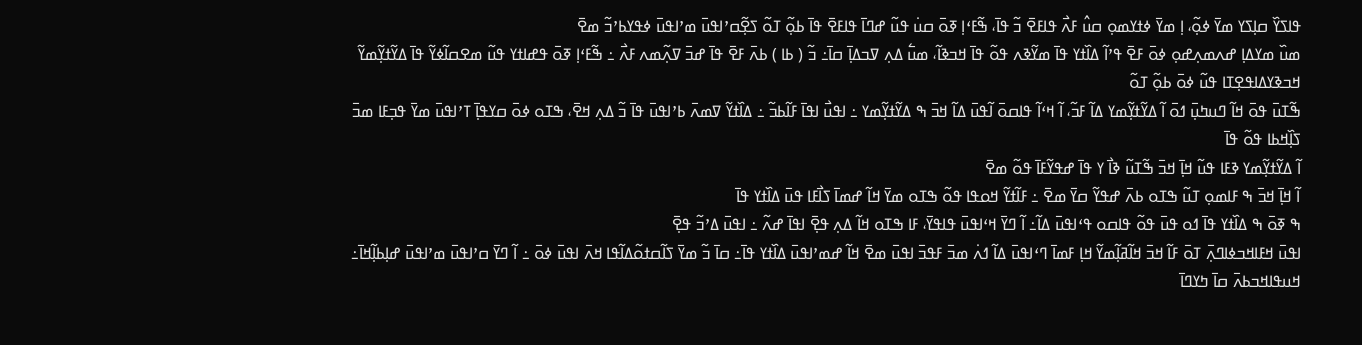ߟߊߖߌ߰ ߛߊ߲ߖߌ ߘߌ߫ ߦߋ߲߬، ߊ߲ ߘߌ߫ ߦߙߌߘߋ߲ ߛߎ߮ ߓߍ߯ ߟߊߓߐ߫ ߏ߬ ߟߊ߫، ߒ߬ߓߵߊ߲ ߧߋ߫ ߛߎ߭ ߟߎ߬ ߝߣߊ߫ ߟߊߓߐ߫ ߟߊ߫ ߕߋ߲߬ ߠߋ߬ ߖߐ߲߬ߛߴߊߟߎ߫ ߘߴߊߟߎ߫ ߦߟߌߕߴߏ߬ ߘߐ߫
ߘߎ߰ ߘߌߡߊ߲ ߝߍߘߍ߲ߝߋ߲ ߦߋ߫ ߓߐ߫ ߟߴߊ߬ ߡߊ߰ߙߌ ߟߊ߫ ߘߌ߬ߢߍ ߟߋ߬ ߟߊ߫ ߞߏߢߊ߬، ߘߎ߱ ߡߍ߲ ߜߏߡߊ߲߫ ߛߊ߫߸ ߏ߬ ( ߕߊ ) ߕߍ߫ ߓߐ߫ ߟߊ߫ ߝߏ߫ ߜߍ߲߬ߘߍ ߓߍ߯ ߸ ߒ߬ߓߵߊ߲ ߧߋ߫ ߟߝߊߙߌ ߟߎ߬ ߘߐߛߊ߬ߦߌ߬ ߟߊ߫ ߡߌ߬ߙߌ߲߬ߘߌ߬ ߞߏߢߌߡߊߟߐ߲ߠߊ ߟߎ߬ ߦߋ߫ ߕߋ߲߬ ߠߋ߬
ߒ߬ߠߎ߫ ߟߋ߫ ߞߊ߬ ߣߎߤߎ߲߫ ߗߋ߫ ߊ߬ ߡߌ߬ߙߌ߲߬ߘߌ ߡߊ߬ ߓߏ߬، ߊ߬ ߞߵߊ߬ ߟߊߛߋ߫ ߊ߬ߟߎ߫ ߡߊ߬ ߞߏ߫ ߒ ߡߌ߬ߙߌ߲߬ߘߌ ߸ ߊߟߎ߯ ߊߟߊ߫ ߓߊ߬ߕߏ߬ ߸ ߡߊ߰ߙߌ߬ ߜߘߍ߫ ߕߴߊߟߎ߫ ߟߊ߫ ߏ߬ ߡߍ߲ ߞߐ߫، ߒߠߋ ߦߋ߫ ߛߌߟߊ߲߫ ߠߴߊߟߎ߫ ߘߌ߫ ߟߏ߲ߓߊ ߘߏ߫ ߖߊ߲߰ߞߕߊ ߟߋ߬ ߟߊ߫
ߊ߬ ߡߌ߬ߙߌ߲߬ߘߌ ߢߓߊ ߟߎ߬ ߞߊ߲߫ ߞߏ߫ ߒ߬ߠߎ߬ ߢߊ߯ ߌ ߟߊ߫ ߝߟߌ߬ߓߊ߫ ߟߋ߬ ߘߐ߫
ߊ߬ ߞߊ߲߫ ߞߏ߫ ߒ ߓߊߘߋ߲ ߠߎ߬ ߒߠߋ ߕߍ߫ ߝߟߌ߬ ߛߌ߫ ߘߐ߫ ߸ ߓߊ߬ߙߌ߬ ߞߋߟߊ ߟߋ߬ ߒߠߋ ߘߌ߫ ߞߊ߬ ߝߘߊ߫ ߖߊ߯ߓߊ ߟߎ߫ ߡߊ߰ߙߌ ߟߊ߫
ߒ ߧߋ߫ ߒ ߡߊ߰ߙߌ ߟߊ߫ ߗߋ ߟߎ߫ ߟߋ߬ ߟߊߛߋ ߟߵߊߟߎ߫ ߡߊ߬߸ ߊ߬ ߣߌ߫ ߞߵߊߟߎ߫ ߟߊߟߌ߫، ߓߊ ߒߠߋ ߞߊ߬ ߡߍ߲ ߟߐ߲߫ ߊߟߊ߫ ߝߍ߬ ߸ ߊߟߎ߫ ߡߴߏ߬ ߟߐ߲߫
ߊߟߎ߫ ߞߓߊߞߏߦߊߣߍ߲߫ ߠߋ߫ ߓߊ߬ ߞߏ߫ ߞߊ߬ߥߊ߲߬ߘߌ߬ ߞߊ߲ ߓߘߊ߫ ߣߵߊߟߎ߫ ߡߊ߬ ߗߍ߭ ߘߏ߫ ߓߟߏ߫ ߊߟߎ߫ ߘߐ߫ ߞߊ߬ ߝߘߴߊߟߎ߫ ߡߊ߰ߙߌ ߟߊ߫߸ ߛߊ߫ ߏ߬ ߘߌ߫ ߖߊ߬ߛߙߋ߬ߡߊ߬ߟߊ ߞߍ߫ ߊߟߎ߫ ߦߋ߫ ߸ ߊ߬ ߣߌ߫ ߛߴߊߟߎ߫ ߘߴߊߟߎ߫ ߝߊ߲ߕߊ߲߬ߞߊ߫߸ ߞߎߟߊߞߏߕߍ߫ ߛߊ߫ ߤߌߣߊ߫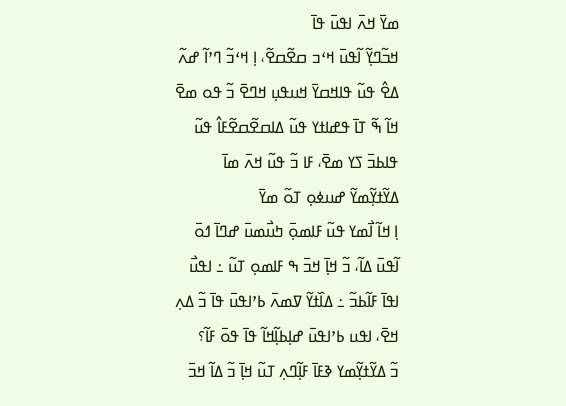ߘߌ߫ ߞߍ߫ ߊߟߎ߫ ߟߊ߫
ߞߏ߬ߣߌ߲߬ ߊ߬ߟߎ߫ ߞߵߏ ߛߐ߬ߛߐ߬، ߊ߲ ߞߵߏ߬ ߣߴߊ߬ ߝߍ߬ ߡߐ߮ ߟߎ߬ ߟߊߞߛߌ߫ ߞߎߟߎ߲ ߞߣߐ߫ ߏ߬ ߟߋ ߘߐ߫ ߞߊ߬ ߒ߬ ߠߊ߫ ߟߝߊߙߌ ߟߎ߬ ߡߊߛߐ߬ߛߐ߬ߓߊ߮ ߟߎ߬ ߟߊߕߏ߫ ߖߌ ߘߐ߫، ߓߊ ߏ߬ ߟߎ߬ ߞߍ߫ ߘߊ߫ ߡߌ߬ߙߌ߲߬ߘߌ߬ ߝߎߦߋ߲ ߠߋ߬ ߘߌ߫
ߊ߲ ߞߊ߬ ߊ߯ߘߌ ߟߎ߬ ߓߊߘߋ߲߫ ߤߎ߯ߘߎ߫ ߝߣߊ߫ ߗߋ߫ ߊ߬ߟߎ߫ ߡߊ߬، ߏ߬ ߞߊ߲߫ ߞߏ߫ ߒ ߓߊߘߋ߲ ߠߎ߬ ߸ ߊߟߎ߯ ߊߟߊ߫ ߓߊ߬ߕߏ߬ ߸ ߡߊ߰ߙߌ߬ ߜߘߍ߫ ߕߴߊߟߎ߫ ߟߊ߫ ߏ߬ ߡߍ߲ ߞߐ߫، ߊߟߎ ߕߴߊߟߎ߫ ߝߊ߲ߕߊ߲߬ߞߊ߬ ߟߊ߫ ߟߋ߫ ߓߊ߬؟
ߏ߬ ߡߌ߬ߙߌ߲߬ߘߌ ߢߓߊ߫ ߓߊ߲߬ߣߍ߲ ߠߎ߬ ߞߊ߲߫ ߏ߬ ߡߊ߬ ߞߏ߫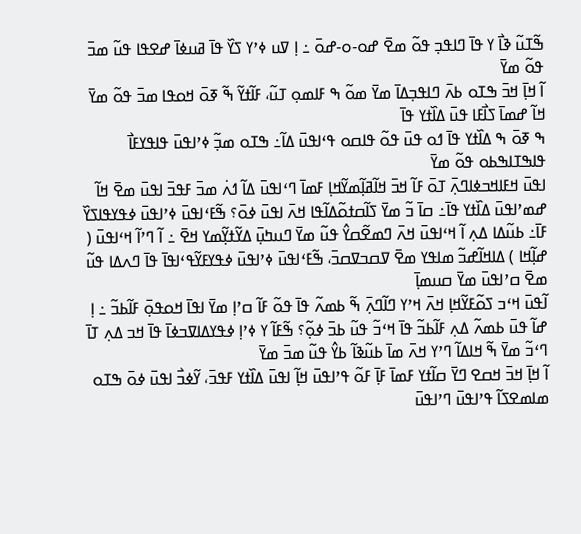ߒ߬ߠߎ߬ ߢߊ߯ ߌ ߟߊ߫ ߣߊߟߏ߲ ߟߋ߬ ߘߐ߫ ߝߋ-ߋ-ߝߋ߫ ߸ ߊ߲ ߜߎ ߦߴߌ ߖߌ߰ ߟߊ߫ ߥߎߦߊ߫ ߝߐߟߊ ߟߎ߬ ߘߏ߫ ߟߋ߬ ߘߌ߫
ߊ߬ ߞߊ߲߫ ߞߏ߫ ߒߠߋ ߕߍ߫ ߣߊߟߏ߲ߡߊ߫ ߘߌ߫ ߘߋ߬ ߒ ߓߊߘߋ߲ ߠߎ߬، ߓߊ߬ߙߌ߬ ߒ߬ ߧߋ߫ ߞߋߟߊ ߘߏ߫ ߟߋ߬ ߘߌ߫ ߞߊ߬ ߝߘߊ߫ ߖߊ߯ߓߊ ߟߎ߫ ߡߊ߰ߙߌ ߟߊ߫
ߒ ߧߋ߫ ߒ ߡߊ߰ߙߌ ߟߊ߫ ߗߋ ߟߎ߫ ߟߋ߬ ߟߊߛߋ ߟߵߊߟߎ߫ ߡߊ߬߸ ߒߠߋ ߘߏ߲߬ ߦߴߊߟߎ߫ ߟߊߟߌߓߊ߯ ߟߊߒߠߊߒߕߋ ߟߋ߬ ߘߌ߫
ߊߟߎ߫ ߞߓߊߞߏߦߊߣߍ߲߫ ߠߋ߫ ߓߊ߬ ߞߏ߫ ߞߊ߬ߥߊ߲߬ߘߌ߬ߞߊ߲ ߓߘߊ߫ ߣߵߊߟߎ߫ ߡߊ߬ ߗߍ߭ ߘߏ߫ ߓߟߏ߫ ߊߟߎ߫ ߘߐ߫ ߞߊ߬ ߝߘߴߊߟߎ߫ ߡߊ߰ߙߌ ߟߊ߫߸ ߛߊ߫ ߏ߬ ߘߌ߫ ߖߊ߬ߛߙߋ߬ߡߊ߬ߟߊ ߞߍ߫ ߊߟߎ߫ ߦߋ߫؟ ߒ߬ߓߵߊߟߎ߫ ߦߴߊߟߎ߫ ߦߟߌߟߊߖߌ߰ ߓߊ߫߸ ߕߎ߬ߡߊ ߡߍ߲ ߊ߬ ߞߵߊߟߎ߫ ߞߍ߫ ߣߘߐ߬ߛߌ߮ ߟߎ߬ ߘߌ߫ ߣߎߤߎ߲߫ ߡߌ߬ߙߌ߲߬ߘߌ ߞߐ߫ ߸ ߊ߬ ߣߴߊ߬ ߞߵߊߟߎ߫ ( ߝߊ߲߬ߞߊ ) ߡߊߞߊ߬ߝߏ߬ ߘߊߟߌ ߘߐ߫ ߜߛߏߜߛߏ߫، ߒ߬ߓߵߊߟߎ߫ ߦߴߊߟߎ߫ ߦߟߌߓߌ߬ߟߵߊߟߊ߫ ߟߊ߫ ߣߍߡߊ ߟߎ߬ ߘߐ߫ ߛߴߊߟߎ߫ ߘߌ߫ ߛߎߘߊ߲߫
ߊ߬ߟߎ߫ ߞߵߏ ߖߋ߬ߓߌ߬ߞߊ߲ ߞߍ߫ ߞߴߌ ߣߊ߬ߣߍ߲߫ ߒ߬ ߕߘߍ߬ ߟߊ߫ ߟߋ߬ ߓߊ߬ ߛߴߊ߲ ߘߌ߫ ߊߟߊ߫ ߞߋߟߋ߲߫ ߓߊ߬ߕߏ߬ ߸ ߊ߲ ߝߊ߬ ߟߎ߫ ߕߘߍ߬ ߡߍ߲ ߓߊ߬ߕߏ߬ ߟߊ߫ ߞߵߏ߬ ߟߎ߬ ߕߏ߫ ߦߋ߲߬؟ ߒ߬ߓߊ߬ ߌ ߦߴߊ߲ ߦߟߌߡߊߜߏߦߊ߫ ߟߊ߫ ߞߏ ߡߍ߲ ߠߊ߫ ߣߵߏ߬ ߘߌ߫ ߒ߬ ߞߊߡߊ߬ ߣߴߌ ߞߍ߫ ߘߊ߫ ߕߎ߬ߢߊ߬ ߕߌ߮ ߟߎ߬ ߘߏ߫ ߘߌ߫
ߊ߬ ߞߊ߲߫ ߞߏ߫ ߞߛߐ ߣߌ߫ ߛߊ߬ߙߌ ߓߘߊ߫ ߓߊ߲߫ ߓߋ߬ ߟߴߊߟߎ߫ ߞߊ߲߬ ߊߟߎ߫ ߡߊ߰ߙߌ ߓߟߏ߫، ߌ߬ߦߏ߯ ߊߟߎ߫ ߦߋ߫ ߒߠߋ ߘߊߘߐߖߊ߬ ߟߴߊߟߎ߫ ߣߴߊߟߎ߫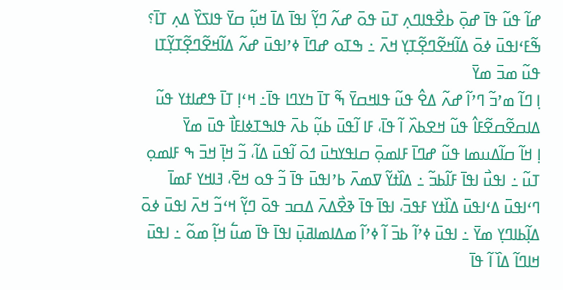ߝߊ߬ ߟߎ߬ ߟߊ߫ ߝߋ߲߫ ߕߐ߯ߟߊߣߍ߲ ߠߎ߫ ߟߋ߫ ߝߍ߬ ߣߌ߲߬ ߊߟߊ߫ ߡߊ߫ ߞߎ߲߬ ߛߌ߫ ߟߊߖߌ߰ ߡߍ߲ ߠߊ߫؟ ߒ߬ߓߵߊߟߎ߫ ߦߋ߫ ߡߊ߬ߞߐ߬ߣߐ߲߬ߠߌ߲ ߞߍ߫ ߸ ߒߠߋ ߝߣߊ߫ ߦߴߊߟߎ߫ ߝߍ߬ ߡߊ߬ߞߐ߬ߣߐ߲߬ߠߌ߲߬ߠߊ ߟߎ߬ ߘߏ߫ ߘߌ߫
ߊ߲ ߣߊ߬ ߘߴߏ߬ ߣߴߊ߬ ߝߍ߬ ߡߐ߮ ߟߎ߬ ߟߊߞߛߌ߫ ߒ߬ ߠߊ߫ ߤߌߣߊ ߟߊ߫߸ ߞߵߊ߲ ߠߊ߫ ߟߝߊߙߌ ߟߎ߬ ߡߊߛߐ߬ߛߐ߬ߓߊ߮ ߟߎ߬ ߞߐߕߍ߰ ߊ߬ ߟߊ߫، ߓߊ ߊ߬ߟߎ߫ ߕߎ߲߬ ߕߍ߫ ߟߊߒߠߦߊߓߊ߯ ߟߎ߫ ߘߌ߫
ߊ߲ ߞߊ߬ ߛߊ߬ߡߎߘߊ ߟߎ߬ ߝߣߊ߫ ߓߊߘߋ߲߫ ߛߊߟߌߤߎ߫ ߗߋ߫ ߊ߬ߟߎ߫ ߡߊ߬، ߏ߬ ߞߊ߲߫ ߞߏ߫ ߒ ߓߊߘߋ߲ ߠߎ߬ ߸ ߊߟߎ߯ ߊߟߊ߫ ߓߊ߬ߕߏ߬ ߸ ߡߊ߰ߙߌ߬ ߜߘߍ߫ ߕߴߊߟߎ߫ ߟߊ߫ ߏ߬ ߟߋ ߞߐ߫، ߔߊߞߌ ߓߘߊ߫ ߣߵߊߟߎ߫ ߡߵߊߟߎ߫ ߡߊ߰ߙߌ ߓߟߏ߫، ߊߟߊ߫ ߟߊ߫ ߢߐ߯ߡߍ߫ ߡߛߏ ߟߋ߫ ߣߌ߲߬ ߞߵߏ߬ ߞߍ߫ ߊߟߎ߫ ߦߋ߫ ߡߊ߲߬ߕߊߣߌ߲ ߘߌ߫ ߸ ߊߟߎ߫ ߦߴߊ߬ ߕߏ߫ ߊ߬ ߦߴߊ߬ ߘߡߊߘߊߥߎ߲߫ ߊߟߊ߫ ߟߊ߫ ߘߎ߱ ߞߊ߲߬ ߘߋ߬ ߸ ߊߟߎ߫ ߞߊߣߊ߬ ߡߊ߰ ߊ߬ ߟߊ߫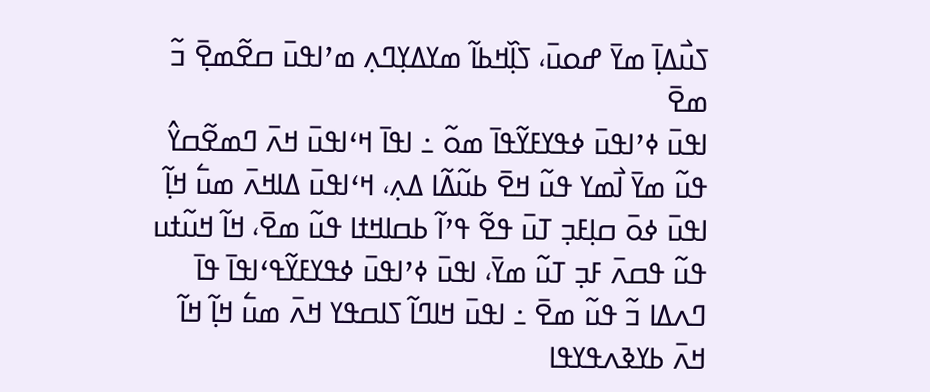ߖߎ߯ߡߊ߲߫ ߘߌ߫ ߝߋߎ߫، ߖߊ߲߰ߞߕߊ߬ ߘߌߡߌ߲ߣߍ߲ ߘߴߊߟߎ߫ ߛߐ߬ߘߐ߲߫ ߏ߬ ߘߐ߫
ߊߟߎ߫ ߦߴߊߟߎ߫ ߦߟߌߓߌ߬ߟߊ߫ ߘߋ߬ ߸ ߊߟߊ߫ ߞߵߊߟߎ߫ ߞߍ߫ ߣߘߐ߬ߛߌ߮ ߟߎ߬ ߘߌ߫ ߊ߯ߘߌ ߟߎ߬ ߞߐ߫ ߕߎ߬ߡ߬ߊ ߡߍ߲، ߞߵߊߟߎ߫ ߡߊߞߍ߫ ߘߎ߱ ߞߊ߲߬ ߊߟߎ߫ ߦߋ߫ ߛߊ߲ߓߏ߲ ߠߎ߫ ߟߐ߬ ߟߴߊ߬ ߕߛߊߞߙߊ ߟߎ߬ ߘߐ߫، ߞߊ߬ ߞߎ߬ߙߎ ߟߎ߬ ߟߛߍ߫ ߓߏ߲ ߠߎ߬ ߘߌ߫، ߊߟߎ߫ ߦߴߊߟߎ߫ ߦߟߌߓߌ߬ߟߵߊߟߊ߫ ߟߊ߫ ߣߍߡߊ ߏ߬ ߟߎ߬ ߘߐ߫ ߸ ߊߟߎ߫ ߞߊߣߊ߬ ߖߊߛߟߌ ߞߍ߫ ߘߎ߱ ߞߊ߲߬ ߞߊ߬ ߞߍ߫ ߕߌߢߍߟߌߟߊ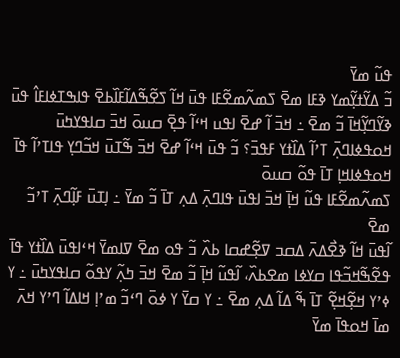ߟߎ߬ ߘߌ߫
ߏ߬ ߡߌ߬ߙߌ߲߬ߘߌ ߢߓߊ ߘߐ߫ ߖߘߍ߬ߘߐ߬ߓߊ ߟߎ߫ ߞߊ߬ ߖߐ߬ߒ߬ߡߊ߬ߓߊ߰ߕߐ߫ ߟߊߒߠߦߊߓߊ߮ ߟߎ߫ ߢߌ߬ߣߌ߲߬ߞߊ߫ ߏ߬ ߘߐ߫ ߸ ߞߏ߫ ߊ߬ ߝߐ߫ ߊߟߎ ߞߵߊ߬ ߟߐ߲߫ ߛߎߋ߫ ߞߏ߫ ߛߊߟߌߤߎ߫ ߞߋߟߦߊߣߍ߲߫ ߠߴߊ߬ ߡߊ߰ߙߌ ߓߟߏ߫؟ ߏ߬ ߟߎ߫ ߞߵߊ߬ ߝߐ߫ ߞߏ߫ ߒ߬ߠߎ߫ ߞߏ߬ߣߌ߲ ߟߊߠߴߊ߬ ߟߊ߫ ߞߋߟߦߊߞߊ߲ ߠߊ߫ ߟߋ߬ ߛߎߋ߫
ߖߘߍ߬ߘߐ߬ߓߊ ߟߎ߬ ߞߊ߲߫ ߞߏ߫ ߊߟߎ߫ ߟߊߣߍ߲߫ ߡߍ߲ ߠߊ߫ ߏ߬ ߘߌ߫ ߸ ߊ߲ߠߎ߫ ߓߊ߲߬ߣߍ߲߫ ߠߴߏ߬ ߘߐ߫
ߊ߬ߟߎ߫ ߞߊ߬ ߢߐ߯ߡߍ߫ ߡߛߏ ߜߐ߲߬ߝߛߊ ߕߍ߰ ߏ߬ ߟߋ ߘߐ߫ ߜߊߘߌ߫ ߞߵߊߟߎ߫ ߡߊ߰ߙߌ ߟߊ߫ ߟߐ߬ߒ߬ߞߏ߬ߟߊ ߛߌߦߊ ߘߐߕߍ߰، ߊ߬ߟߎ߬ ߞߊ߲߫ ߏ߬ ߘߐ߫ ߞߏ߫ ߤߍ߲߬ ߌߟߋ߬ ߛߊߟߌߤߎ߫ ߸ ߌ ߦߴߌ ߞߐ߲߬ߞߐ߲߬ ߠߊ߫ ߒ߬ ߡߊ߬ ߡߍ߲ ߘߐ߫ ߸ ߌ ߛߌ߫ ߌ ߦߋ߫ ߣߵߏ߬ ߘߴߊ߲ ߞߊߡߊ߬ ߣߴߌ ߞߍ߫ ߘߊ߫ ߞߋߟߊ߫ ߘߌ߫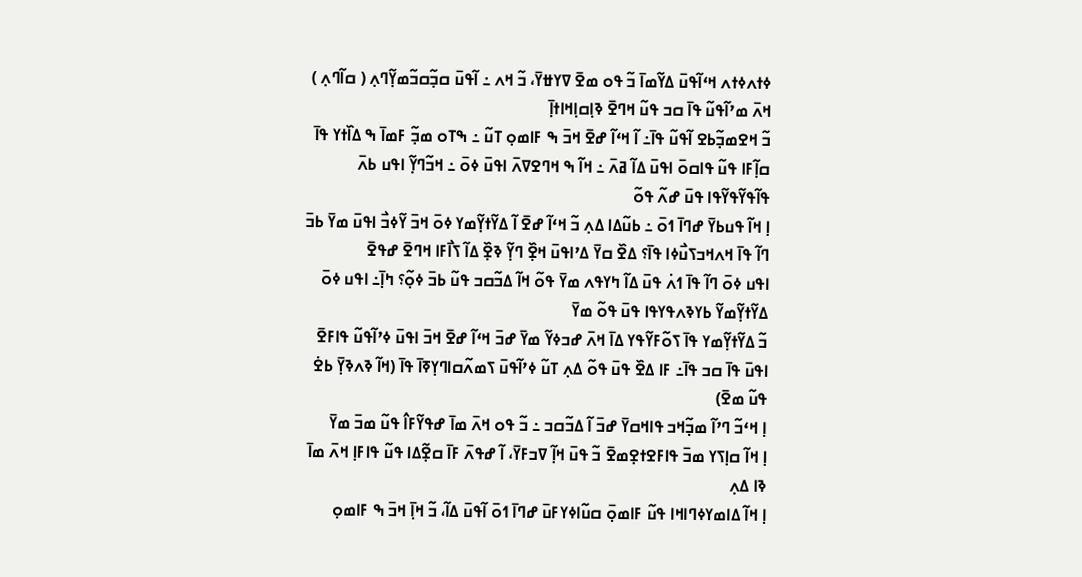ߦߙߍߦߙߍ ߞߵߊ߬ߟߎ߫ ߡߌ߬ߘߊ߫ ߏ߬ ߟߋ ߘߐ߫ ߜߌߚߌ߫، ߏ߬ ߞߍ ߸ ߊ߬ߟߎ߫ ߛߏ߲߬ߛߏ߬ߘߌ߲߬ߣߍ߲ ( ߛߊ߬ߣߍ߲ ) ߞߍ߫ ߘߴߊ߬ߟߎ߬ ߟߊ߫ ߛߏ ߟߎ߬ ߞߣߐ߫ ߢߊ߲ߛߊ߲ߞߊߙߊ߲߫
ߏ߬ ߞߐߘߏ߲߬ߕߐ ߊ߬ߟߎ߬ ߟߊ߫߸ ߊ߬ ߞߵߊ߬ ߝߐ߫ ߞߏ߫ ߒ ߓߊߘߋ߲ ߠߎ߬ ߸ ߒߠߋ ߘߏ߲߬ ߓߘߊ߫ ߒ ߡߊ߰ߙߌ ߟߊ߫ ߛߊ߲߬ߓߊ ߟߎ߬ ߟߊߛߋ߫ ߊߟߎ߫ ߡߊ߬ ߥߍ߫ ߸ ߞߊ߬ ߒ ߞߣߐߜߍ߫ ߊߟߎ߫ ߦߋ߫ ߸ ߞߏ߬ߣߌ߲߬ ߊߟߎ ߕߍ߫ ߟߊ߬ߟߌ߬ߟߌ߬ߟߊ ߟߎ߫ ߝߍ߬ ߟߋ߬
ߊ߲ ߞߊ߬ ߟߎߕߌ߫ ߝߣߊ߫ ߗߋ߫ ߸ ߕߎ߬ߡߊ ߡߍ߲ ߏ߬ ߞߵߊ߬ ߝߐ߫ ߊ߬ ߡߌ߬ߙߌ߲߬ߘߌ ߦߋ߫ ߞߏ߫ ߌ߬ߦߏ߯ ߊߟߎ߫ ߘߌ߫ ߕߏ߫ ߣߊ߬ ߟߊ߫ ߞߍߞߏߖߎ߯ߦߊ ߟߊ߫؟ ߡߐ߰ ߛߌ߫ ߡߴߊߟߎ߫ ߞߐ߲߰ ߣߌ߲߬ ߢߐ߲߰ ߡߊ߬ ߖߊ߯ߓߊ ߞߣߐ߫ ߝߟߐ߫
ߊߟߎ ߦߋ߫ ߣߊ߬ ߟߊ߫ ߗߍ߭ ߟߎ߫ ߡߊ߬ ߤߌߟߍ ߘߌ߫ ߟߋ߬ ߞߊ߬ ߡߏ߬ߛߏ ߟߎ߬ ߕߏ߫ ߦߋ߲߬؟ ߤߊ߲߫߸ ߊߟߎ ߦߋ߫ ߡߌ߬ߙߌ߲߬ߘߌ߬ ߕߌߢߍߟߌߟߊ ߟߎ߫ ߟߋ߬ ߘߌ߫
ߏ߬ ߡߌ߬ߙߌ߲߬ߘߌ ߟߊ߫ ߖߋ߬ߓߌ߬ߟߌ ߡߊ߫ ߞߍ߫ ߝߏߦߌ߬ ߘߌ߫ ߝߏ߫ ߞߵߊ߬ ߝߐ߫ ߞߏ߫ ߊߟߎ߫ ߦߴߊ߬ߟߎ߬ ߟߊߓߐ߫ ߊߟߎ߫ ߟߊ߫ ߛߏ ߟߊ߫߸ ߓߊ ߡߐ߰ ߟߎ߫ ߟߋ߬ ߡߍ߲ ߠߎ߬ ߦߴߊ߬ߟߎ߫ ߖߘߍ߬ߛߊߣߌ߲ߧߊ߫ ߟߊ߫ (ߞߊ߬ ߢߍߢߌ߲߫ ߕߐ߭ ߟߎ߬ ߘߐ߫)
ߊ߲ ߞߵߏ߬ ߣߴߊ߬ ߘߏ߲߬ߞߏ ߟߊߞߛߌ߫ ߝߏ߫ ߊ߬ ߡߏ߬ߛߏ ߸ ߏ߬ ߟߋ ߞߍ߫ ߘߊ߫ ߝߟߌ߬ߓߊ߮ ߟߎ߬ ߘߏ߫ ߘߌ߫
ߊ߲ ߞߊ߬ ߛߊ߲ߖߌ ߘߏ߫ ߟߊߓߐߙߐ߲ߘߐ߫ ߏ߬ ߟߎ߫ ߞߊ߲߬ ߜߏߓߌ߫، ߊ߬ ߝߟߍ߫ ߓߊ߫ ߛߐ߲߬ߡߊ ߟߎ߬ ߟߊߓߊ߲ ߞߍ߫ ߘߊ߫ ߢߊ ߡߍ߲
ߊ߲ ߞߊ߬ ߡߊߘߌߦߣߊߞߊ ߟߎ߬ ߓߊߘߋ߲߫ ߛߎ߬ߊߦߌߓߎ߫ ߝߣߊ߫ ߗߋ߫ ߊ߬ߟߎ߫ ߡߊ߬، ߏ߬ ߞߊ߲߫ ߞߏ߫ ߒ ߓߊߘߋ߲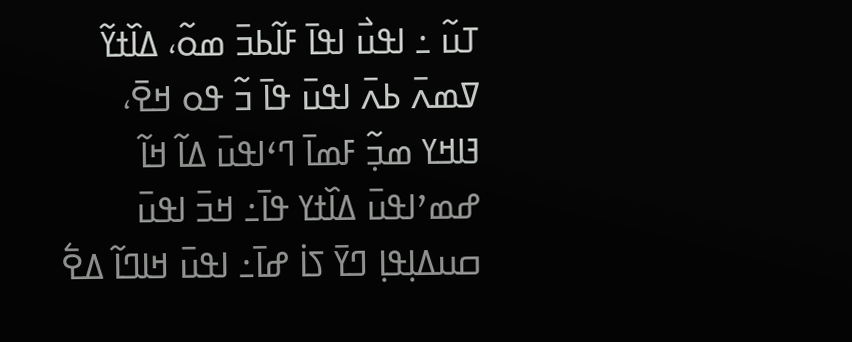ߠߎ߬ ߸ ߊߟߎ߯ ߊߟߊ߫ ߓߊ߬ߕߏ߫ ߘߋ߬، ߡߊ߰ߙߌ߬ ߜߘߍ߫ ߕߍ߫ ߊߟߎ߫ ߟߊ߫ ߏ߬ ߟߋ ߞߐ߫، ߔߊߞߌ ߘߏ߲߬ ߓߘߊ߫ ߣߵߊߟߎ߫ ߡߊ߬ ߞߊ߬ ߝߘߴߊߟߎ߫ ߡߊ߰ߙߌ ߟߊ߫߸ ߞߏ߫ ߊߟߎ߫ ߛߎߡߊ߲ߟߊ߲ ߣߌ߫ ߖߊ߭ ߝߊ߫߸ ߊߟߎ߫ ߞߊߣߊ߬ ߡߐ߱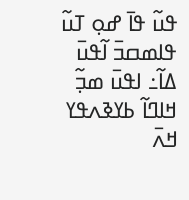ߟߎ߬ ߟߊ߫ ߝߋ߲ ߠߎ߬ ߟߊߘߛߏ߫ ߊ߬ߟߎ߫ ߡߊ߬߸ ߊߟߎ߫ ߘߏ߲߬ ߞߊߣߊ߬ ߕߌߢߍߟߌ ߞߍ߫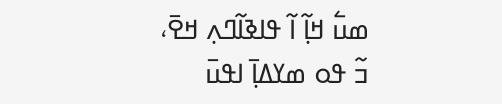ߘߎ߱ ߞߊ߲߬ ߊ߬ ߟߊߢߊ߬ߣߍ߲ ߞߐ߫، ߏ߬ ߟߋ ߘߌߡߊ߲߫ ߊߟߎ߫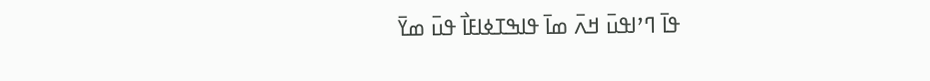ߟߊ߫ ߣߴߊߟߎ߫ ߞߍ߫ ߘߊ߫ ߟߊߒߠߦߊߓߊ߯ ߟߎ߫ ߘߌ߫